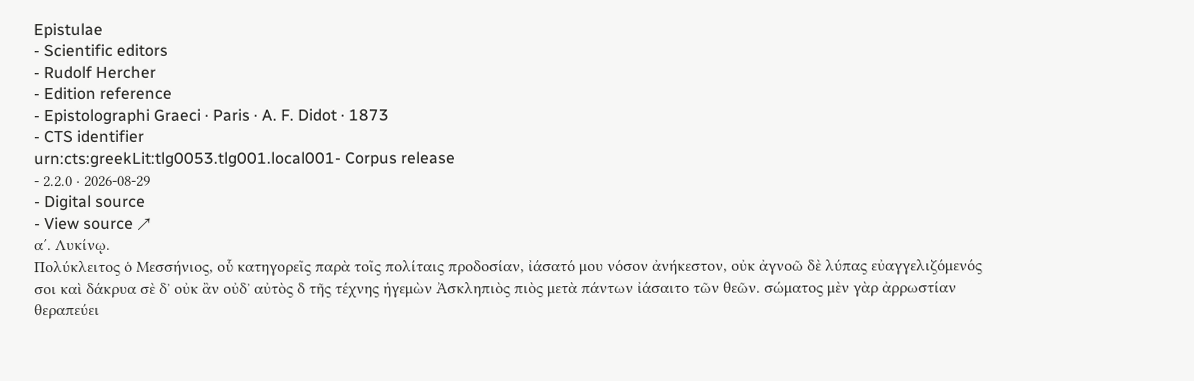Epistulae
- Scientific editors
- Rudolf Hercher
- Edition reference
- Epistolographi Graeci · Paris · A. F. Didot · 1873
- CTS identifier
urn:cts:greekLit:tlg0053.tlg001.local001- Corpus release
- 2.2.0 · 2026-08-29
- Digital source
- View source ↗
α′. Λυκίνῳ.
Πολύκλειτος ὁ Μεσσήνιος, οὗ κατηγορεῖς παρὰ τοῖς πολίταις προδοσίαν, ἰάσατό μου νόσον ἀνήκεστον, οὐκ ἀγνοῶ δὲ λύπας εὐαγγελιζόμενός σοι καὶ δάκρυα σὲ δ᾽ οὐκ ἂν οὐδ᾽ αὐτὸς δ τῆς τέχνης ἡγεμὼν Ἀσκληπιὸς πιὸς μετὰ πάντων ἰάσαιτο τῶν θεῶν. σώματος μὲν γὰρ ἀρρωστίαν θεραπεύει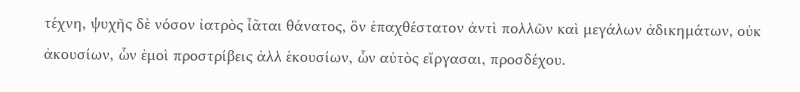τέχνη, ψυχῆς δὲ νόσον ἰατρὸς ἶᾶται θάνατος, ὃν ἐπαχθέστατον ἀντὶ πολλῶν καὶ μεγάλων ἀδικημάτων, οὐκ ἀκουσίων, ὧν ἐμοὶ προστρίβεις ἀλλ ἑκουσίων, ὧν αὐτὸς εἴργασαι, προσδέχου.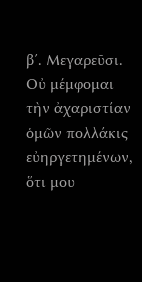β′. Μεγαρεῦσι.
Οὐ μέμφομαι τὴν ἀχαριστίαν ὁμῶν πολλάκις εὐηργετημένων, ὅτι μου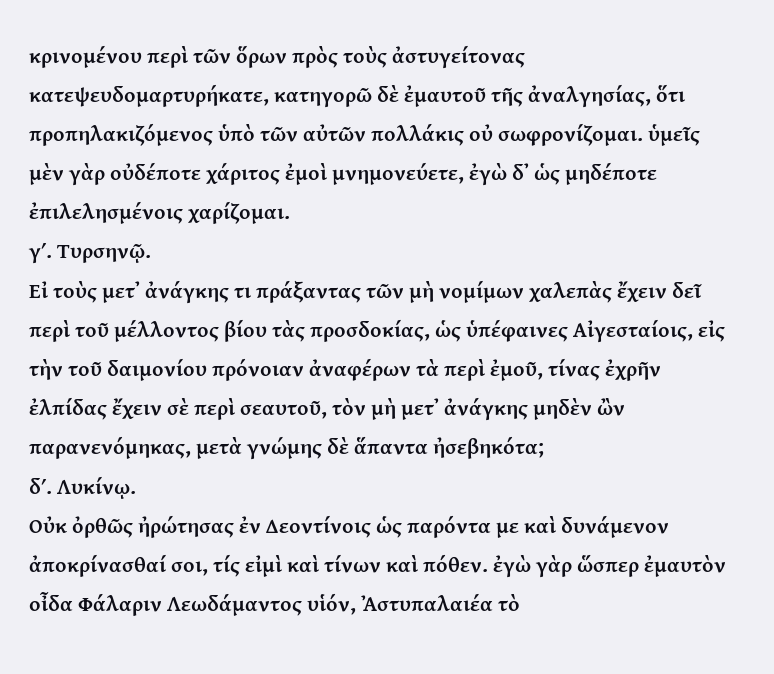κρινομένου περὶ τῶν ὅρων πρὸς τοὺς ἀστυγείτονας κατεψευδομαρτυρήκατε, κατηγορῶ δὲ ἐμαυτοῦ τῆς ἀναλγησίας, ὅτι προπηλακιζόμενος ὑπὸ τῶν αὐτῶν πολλάκις οὐ σωφρονίζομαι. ὑμεῖς μὲν γὰρ οὐδέποτε χάριτος ἐμοὶ μνημονεύετε, ἐγὼ δ᾽ ὡς μηδέποτε ἐπιλελησμένοις χαρίζομαι.
γ′. Τυρσηνῷ.
Εἰ τοὺς μετ᾽ ἀνάγκης τι πράξαντας τῶν μὴ νομίμων χαλεπὰς ἔχειν δεῖ περὶ τοῦ μέλλοντος βίου τὰς προσδοκίας, ὡς ὑπέφαινες Αἰγεσταίοις, εἰς τὴν τοῦ δαιμονίου πρόνοιαν ἀναφέρων τὰ περὶ ἐμοῦ, τίνας ἐχρῆν ἐλπίδας ἔχειν σὲ περὶ σεαυτοῦ, τὸν μὴ μετ᾽ ἀνάγκης μηδὲν ὢν παρανενόμηκας, μετὰ γνώμης δὲ ἅπαντα ἠσεβηκότα;
δ′. Λυκίνῳ.
Οὐκ ὀρθῶς ἠρώτησας ἐν Δεοντίνοις ὡς παρόντα με καὶ δυνάμενον ἀποκρίνασθαί σοι, τίς εἰμὶ καὶ τίνων καὶ πόθεν. ἐγὼ γὰρ ὥσπερ ἐμαυτὸν οἶδα Φάλαριν Λεωδάμαντος υἱόν, Ἀστυπαλαιέα τὸ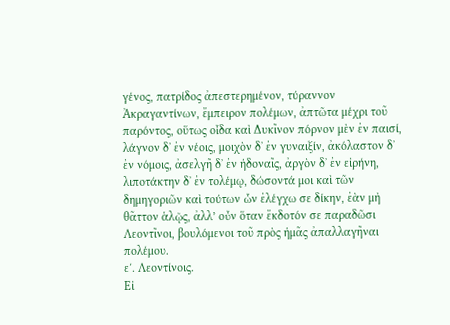γένος, πατρίδος ἀπεστερημένον, τύραννον Ἀκραγαντίνων, ἔμπειρον πολέμων, ἀπτῶτα μέχρι τοῦ παρόντος, οὕτως οἶδα καὶ Δυκῖνον πόρνον μὲν ἐν παισί, λάγνον δ᾽ ἐν νέοις, μοιχὸν δ᾽ ἐν γυναιξίν, ἀκόλαστον δ᾽ ἐν νόμοις, ἀσελγῆ δ᾽ ἐν ἡδοναῖς, ἀργὸν δ᾽ ἐν εἰρήνη, λιποτάκτην δ᾽ ἐν τολέμῳ, δώσοντά μοι καὶ τῶν δημηγοριῶν καὶ τούτων ὧν ἐλέγχω σε δίκην, ἐὰν μὴ θᾶττον ἁλῷς, ἀλλ’ οὖν ὅταν ἔκδοτόν σε παραδῶσι Λεοντῖνοι, βουλόμενοι τοῦ πρὸς ἡμᾶς ἀπαλλαγῆναι πολέμου.
ε′. Λεοντίνοις.
Εἰ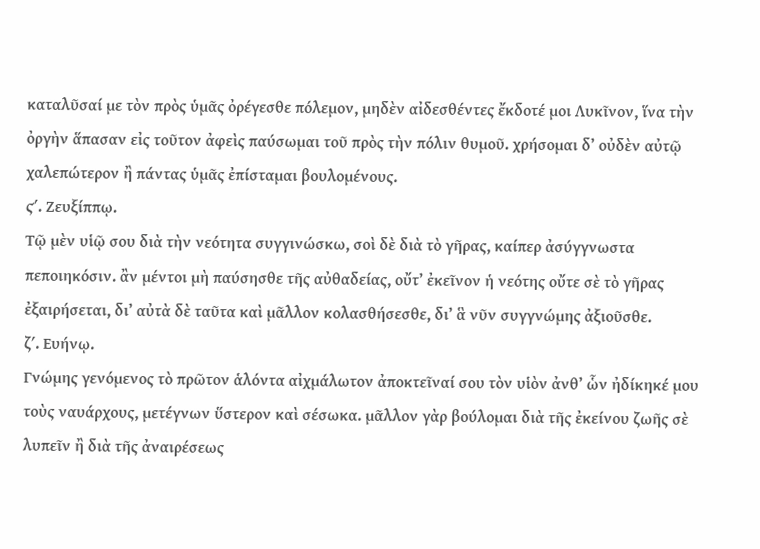καταλῦσαί με τὸν πρὸς ὑμᾶς ὀρέγεσθε πόλεμον, μηδὲν αἰδεσθέντες ἔκδοτέ μοι Λυκῖνον, ἵνα τὴν ὀργὴν ἅπασαν εἰς τοῦτον ἀφεὶς παύσωμαι τοῦ πρὸς τὴν πόλιν θυμοῦ. χρήσομαι δ’ οὐδὲν αὐτῷ χαλεπώτερον ἢ πάντας ὑμᾶς ἐπίσταμαι βουλομένους.
ϛ′. Ζευξίππῳ.
Τῷ μὲν υἱῷ σου διὰ τὴν νεότητα συγγινώσκω, σοὶ δὲ διὰ τὸ γῆρας, καίπερ ἀσύγγνωστα πεποιηκόσιν. ἂν μέντοι μὴ παύσησθε τῆς αὐθαδείας, οὔτ’ ἐκεῖνον ἡ νεότης οὔτε σὲ τὸ γῆρας ἐξαιρήσεται, δι’ αὐτὰ δὲ ταῦτα καὶ μᾶλλον κολασθήσεσθε, δι’ ἃ νῦν συγγνώμης ἀξιοῦσθε.
ζ′. Ευήνῳ.
Γνώμης γενόμενος τὸ πρῶτον ἁλόντα αἰχμάλωτον ἀποκτεῖναί σου τὸν υἱὸν ἀνθ’ ὧν ἠδίκηκέ μου τοὺς ναυάρχους, μετέγνων ὕστερον καὶ σέσωκα. μᾶλλον γὰρ βούλομαι διὰ τῆς ἐκείνου ζωῆς σὲ λυπεῖν ἢ διὰ τῆς ἀναιρέσεως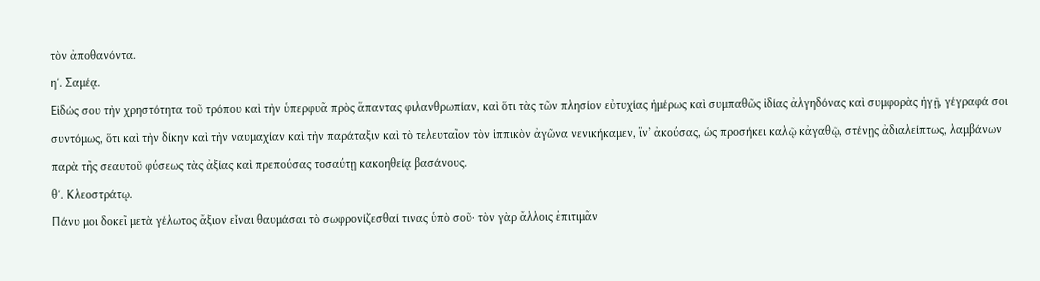τὸν ἀποθανόντα.
η′. Σαμέᾳ.
Εἰδώς σου τὴν χρηστότητα τοῦ τρόπου καὶ τὴν ὑπερφυᾶ πρὸς ἅπαντας φιλανθρωπίαν, καὶ ὅτι τὰς τῶν πλησίον εὐτυχίας ἡμέρως καὶ συμπαθῶς ἰδίας ἀλγηδόνας καὶ συμφορὰς ἡγῇ, γέγραφά σοι συντόμως, ὅτι καὶ τὴν δίκην καὶ τὴν ναυμαχίαν καὶ τὴν παράταξιν καὶ τὸ τελευταῖον τὸν ἱππικὸν ἀγῶνα νενικήκαμεν, ἵν’ ἀκούσας, ὡς προσήκει καλῷ κἀγαθῷ, στένῃς ἀδιαλείπτως, λαμβάνων παρὰ τῆς σεαυτοῦ φύσεως τὰς ἀξίας καὶ πρεπούσας τοσαύτῃ κακοηθείᾳ βασάνους.
θ′. Κλεοστράτῳ.
Πάνυ μοι δοκεῖ μετὰ γέλωτος ἄξιον εἶναι θαυμάσαι τὸ σωφρονίζεσθαί τινας ὑπὸ σοῦ· τὸν γὰρ ἄλλοις ἐπιτιμᾶν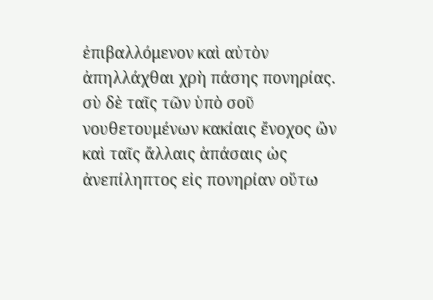ἐπιβαλλόμενον καὶ αὐτὸν ἀπηλλάχθαι χρὴ πάσης πονηρίας. σὺ δὲ ταῖς τῶν ὑπὸ σοῦ νουθετουμένων κακίαις ἔνοχος ὢν καὶ ταῖς ἄλλαις ἁπάσαις ὡς ἀνεπίληπτος εἰς πονηρίαν οὕτω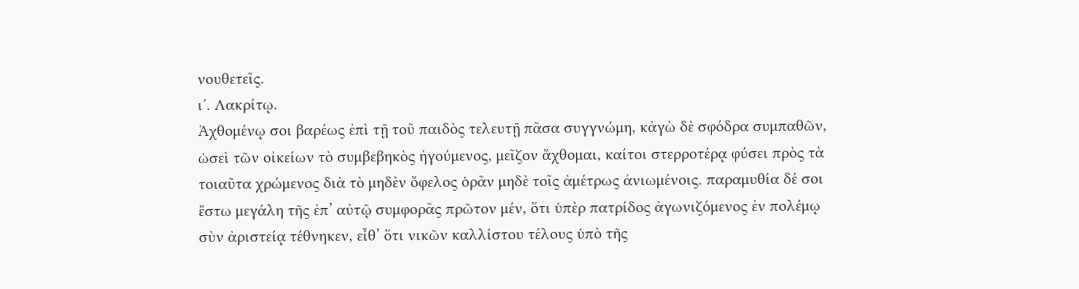νουθετεῖς.
ι′. Λακρίτῳ.
Ἀχθομένῳ σοι βαρέως ἐπὶ τῇ τοῦ παιδὸς τελευτῇ πᾶσα συγγνώμη, κἀγὼ δὲ σφόδρα συμπαθῶν, ὡσεὶ τῶν οἰκείων τὸ συμβεβηκὸς ἡγούμενος, μεῖζον ἄχθομαι, καίτοι στερροτέρᾳ φύσει πρὸς τὰ τοιαῦτα χρώμενος διὰ τὸ μηδὲν ὄφελος ὁρᾶν μηδὲ τοῖς ἀμέτρως ἀνιωμένοις. παραμυθία δέ σοι ἔστω μεγάλη τῆς ἐπ’ αὐτῷ συμφορᾶς πρῶτον μέν, ὅτι ὑπὲρ πατρίδος ἀγωνιζόμενος ἐν πολέμῳ σὺν ἀριστείᾳ τέθνηκεν, εἶθ’ ὅτι νικῶν καλλίστου τέλους ὑπὸ τῆς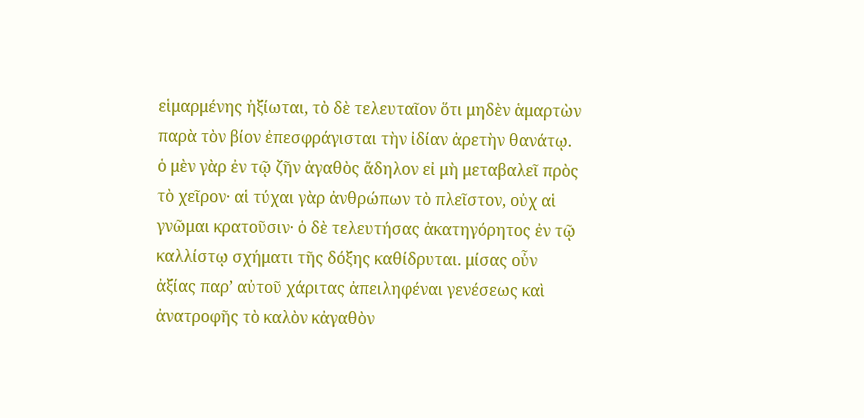εἱμαρμένης ἠξίωται, τὸ δὲ τελευταῖον ὅτι μηδὲν ἁμαρτὼν παρὰ τὸν βίον ἐπεσφράγισται τὴν ἰδίαν ἀρετὴν θανάτῳ. ὁ μὲν γὰρ ἐν τῷ ζῆν ἀγαθὸς ἄδηλον εἰ μὴ μεταβαλεῖ πρὸς τὸ χεῖρον· αἱ τύχαι γὰρ ἀνθρώπων τὸ πλεῖστον, οὐχ αἱ γνῶμαι κρατοῦσιν· ὁ δὲ τελευτήσας ἀκατηγόρητος ἐν τῷ καλλίστῳ σχήματι τῆς δόξης καθίδρυται. μίσας οὖν ἀξίας παρ’ αὐτοῦ χάριτας ἀπειληφέναι γενέσεως καὶ ἀνατροφῆς τὸ καλὸν κἀγαθὸν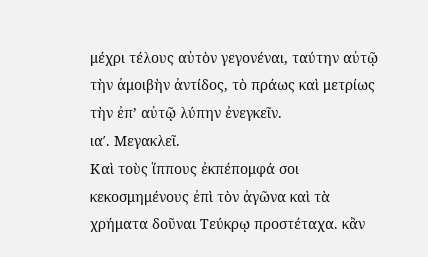μέχρι τέλους αὐτὸν γεγονέναι, ταύτην αὐτῷ τὴν ἀμοιβὴν ἀντίδος, τὸ πράως καὶ μετρίως τὴν ἐπ’ αὐτῷ λύπην ἐνεγκεῖν.
ια′. Μεγακλεῖ.
Καὶ τοὺς ἵππους ἐκπέπομφά σοι κεκοσμημένους ἐπὶ τὸν ἀγῶνα καὶ τὰ χρήματα δοῦναι Τεύκρῳ προστέταχα. κἂν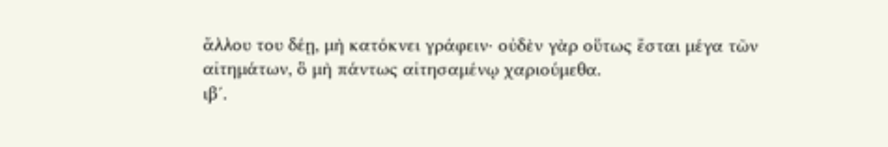ἄλλου του δέῃ, μὴ κατόκνει γράφειν· οὐδὲν γὰρ οὕτως ἔσται μέγα τῶν αἰτημάτων, ὃ μὴ πάντως αἰτησαμένῳ χαριούμεθα.
ιβ′.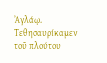Ἀγλάῳ.
Τεθησαυρίκαμεν τοῦ πλούτου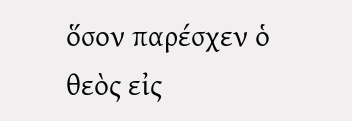ὅσον παρέσχεν ὁ θεὸς εἰς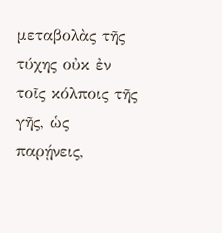μεταβολὰς τῆς τύχης οὐκ ἐν τοῖς κόλποις τῆς γῆς, ὡς παρῄνεις,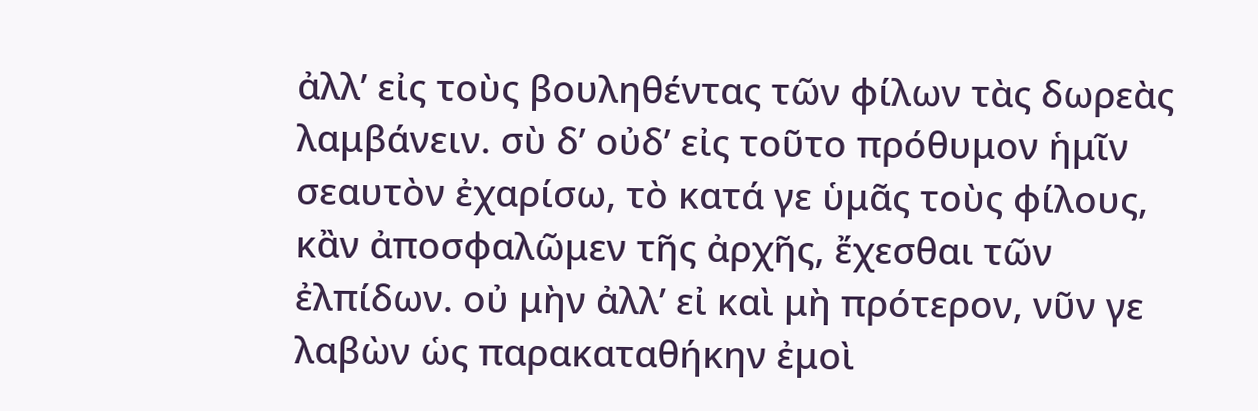ἀλλ’ εἰς τοὺς βουληθέντας τῶν φίλων τὰς δωρεὰς λαμβάνειν. σὺ δ’ οὐδ’ εἰς τοῦτο πρόθυμον ἡμῖν σεαυτὸν ἐχαρίσω, τὸ κατά γε ὑμᾶς τοὺς φίλους, κἂν ἀποσφαλῶμεν τῆς ἀρχῆς, ἔχεσθαι τῶν ἐλπίδων. οὐ μὴν ἀλλ’ εἰ καὶ μὴ πρότερον, νῦν γε λαβὼν ὡς παρακαταθήκην ἐμοὶ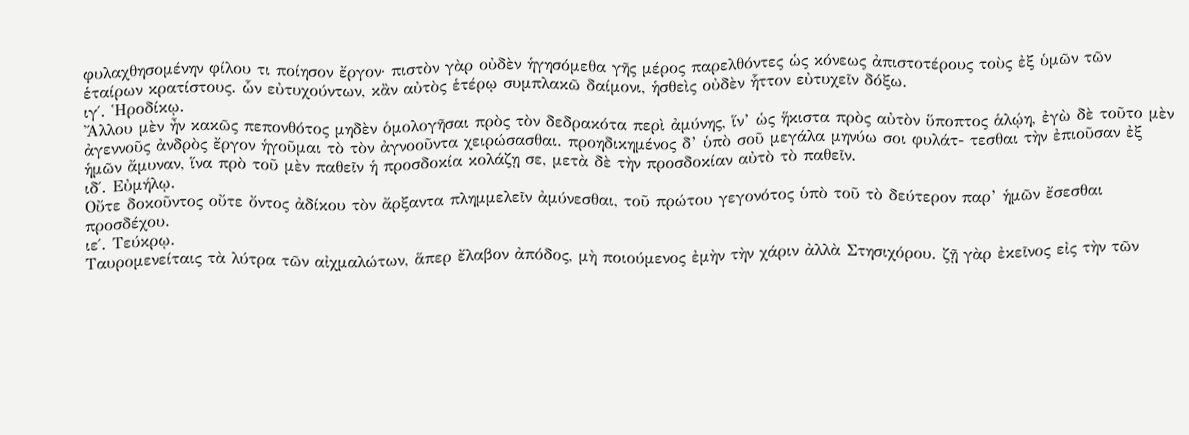φυλαχθησομένην φίλου τι ποίησον ἔργον· πιστὸν γὰρ οὐδὲν ἡγησόμεθα γῆς μέρος παρελθόντες ὡς κόνεως ἀπιστοτέρους τοὺς ἐξ ὑμῶν τῶν ἑταίρων κρατίστους. ὧν εὐτυχούντων, κἂν αὐτὸς ἑτέρῳ συμπλακῶ δαίμονι, ἡσθεὶς οὐδὲν ἧττον εὐτυχεῖν δόξω.
ιγ′. Ἡροδίκῳ.
Ἄλλου μὲν ἦν κακῶς πεπονθότος μηδὲν ὁμολογῆσαι πρὸς τὸν δεδρακότα περὶ ἀμύνης, ἵν’ ὡς ἥκιστα πρὸς αὐτὸν ὕποπτος ἁλῴη, ἐγὼ δὲ τοῦτο μὲν ἀγεννοῦς ἀνδρὸς ἔργον ἡγοῦμαι τὸ τὸν ἀγνοοῦντα χειρώσασθαι. προηδικημένος δ’ ὑπὸ σοῦ μεγάλα μηνύω σοι φυλάτ- τεσθαι τὴν ἐπιοῦσαν ἐξ ἡμῶν ἄμυναν, ἵνα πρὸ τοῦ μὲν παθεῖν ἡ προσδοκία κολάζῃ σε, μετὰ δὲ τὴν προσδοκίαν αὐτὸ τὸ παθεῖν.
ιδ′. Εὐμήλῳ.
Οὔτε δοκοῦντος οὔτε ὄντος ἀδίκου τὸν ἄρξαντα πλημμελεῖν ἀμύνεσθαι, τοῦ πρώτου γεγονότος ὑπὸ τοῦ τὸ δεύτερον παρ’ ἡμῶν ἔσεσθαι προσδέχου.
ιε′. Τεύκρῳ.
Ταυρομενείταις τὰ λύτρα τῶν αἰχμαλώτων, ἅπερ ἔλαβον ἀπόδος, μὴ ποιούμενος ἐμὴν τὴν χάριν ἀλλὰ Στησιχόρου. ζῇ γὰρ ἐκεῖνος εἰς τὴν τῶν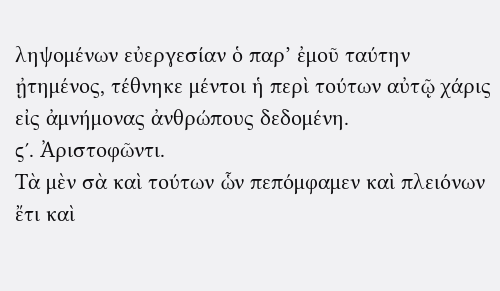ληψομένων εὐεργεσίαν ὁ παρ’ ἐμοῦ ταύτην ᾐτημένος, τέθνηκε μέντοι ἡ περὶ τούτων αὐτῷ χάρις εἰς ἀμνήμονας ἀνθρώπους δεδομένη.
ϛ′. Ἀριστοφῶντι.
Τὰ μὲν σὰ καὶ τούτων ὧν πεπόμφαμεν καὶ πλειόνων ἔτι καὶ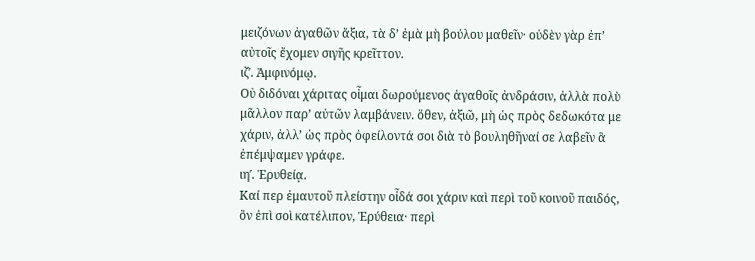μειζόνων ἀγαθῶν ἄξια, τὰ δ’ ἐμὰ μὴ βούλου μαθεῖν· οὐδὲν γὰρ ἐπ’ αὐτοῖς ἔχομεν σιγῆς κρεῖττον.
ιζ′. Ἀμφινόμῳ.
Οὐ διδόναι χάριτας οἶμαι δωρούμενος ἀγαθοῖς ἀνδράσιν, ἀλλὰ πολὺ μᾶλλον παρ’ αὐτῶν λαμβάνειν. ὅθεν, ἀξιῶ, μὴ ὡς πρὸς δεδωκότα με χάριν, ἀλλ’ ὡς πρὸς ὀφείλοντά σοι διὰ τὸ βουληθῆναί σε λαβεῖν ἃ ἐπέμψαμεν γράφε.
ιη′. Ἐρυθείᾳ.
Καί περ ἐμαυτοῦ πλείστην οἶδά σοι χάριν καὶ περὶ τοῦ κοινοῦ παιδός, ὃν ἐπὶ σοὶ κατέλιπον, Ἐρύθεια· περὶ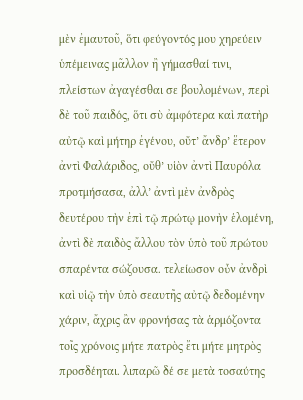μὲν ἐμαυτοῦ, ὅτι φεύγοντός μου χηρεύειν ὑπέμεινας μᾶλλον ἢ γήμασθαί τινι, πλείστων ἀγαγέσθαι σε βουλομένων, περὶ δὲ τοῦ παιδός, ὅτι σὺ ἀμφότερα καὶ πατὴρ αὐτῷ καὶ μήτηρ ἐγένου, οὔτ’ ἄνδρ’ ἕτερον ἀντὶ Φαλάριδος, οὔθ’ υἱὸν ἀντὶ Παυρόλα προτμήσασα, ἀλλ’ ἀντὶ μὲν ἀνδρὸς δευτέρου τὴν ἐπὶ τῷ πρώτῳ μονὴν ἑλομένη, ἀντὶ δὲ παιδὸς ἄλλου τὸν ὑπὸ τοῦ πρώτου σπαρέντα σώζουσα. τελείωσον οὖν ἀνδρὶ καὶ υἱῷ τὴν ὑπὸ σεαυτῆς αὐτῷ δεδομένην χάριν, ἄχρις ἂν φρονήσας τὰ ἁρμόζοντα τοῖς χρόνοις μήτε πατρὸς ἔτι μήτε μητρὸς προσδέηται. λιπαρῶ δέ σε μετὰ τοσαύτης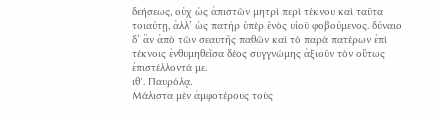δεήσεως, οὐχ ὡς ἀπιστῶν μητρὶ περὶ τέκνου καὶ ταῦτα τοιαύτῃ, ἀλλ’ ὡς πατὴρ ὑπὲρ ἑνὸς υἱοῦ φοβούμενος. δύναιο δ’ ἂν ἀπὸ τῶν σεαυτῆς παθῶν καὶ τὸ παρὰ πατέρων ἐπὶ τέκνοις ἐνθυμηθεῖσα δέος συγγνώμης ἀξιοῦν τὸν οὕτως ἐπιστέλλοντά με.
ιθ′. Παυρόλᾳ.
Μάλιστα μὲν ἀμφοτέρους τοὺς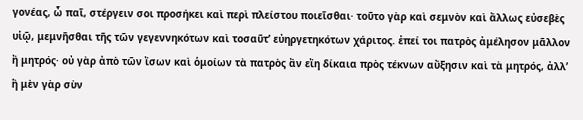γονέας, ὦ παῖ, στέργειν σοι προσήκει καὶ περὶ πλείστου ποιεῖσθαι· τοῦτο γὰρ καὶ σεμνὸν καὶ ἄλλως εὐσεβὲς υἱῷ, μεμνῆσθαι τῆς τῶν γεγεννηκότων καὶ τοσαῦτ’ εὐηργετηκότων χάριτος. ἐπεί τοι πατρὸς ἀμέλησον μᾶλλον ἢ μητρός· οὐ γὰρ ἀπὸ τῶν ἴσων καὶ ὁμοίων τὰ πατρὸς ἂν εἴη δίκαια πρὸς τέκνων αὔξησιν καὶ τὰ μητρός, ἀλλ’ ἣ μὲν γὰρ σὺν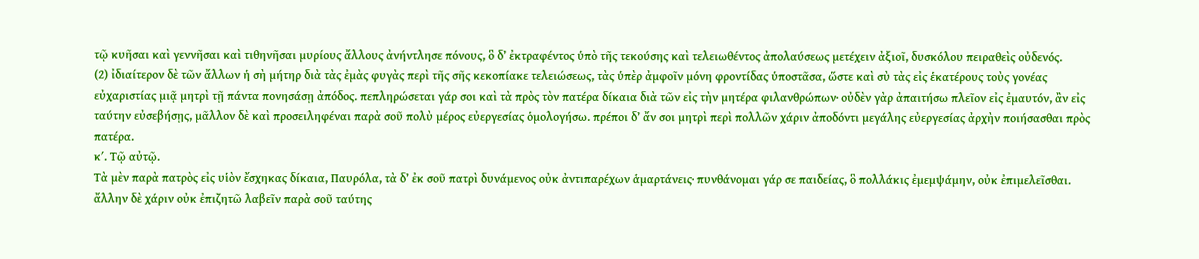τῷ κυῆσαι καὶ γεννῆσαι καὶ τιθηνῆσαι μυρίους ἄλλους ἀνήντλησε πόνους, ὃ δ’ ἐκτραφέντος ὑπὸ τῆς τεκούσης καὶ τελειωθέντος ἀπολαύσεως μετέχειν ἀξιοῖ, δυσκόλου πειραθεὶς οὐδενός.
(2) ἰδιαίτερον δὲ τῶν ἄλλων ἡ σὴ μήτηρ διὰ τὰς ἐμὰς φυγὰς περὶ τῆς σῆς κεκοπίακε τελειώσεως, τὰς ὑπὲρ ἀμφοῖν μόνη φροντίδας ὑποστᾶσα, ὥστε καὶ σὺ τὰς εἰς ἑκατέρους τοὺς γονέας εὐχαριστίας μιᾷ μητρὶ τῇ πάντα πονησάσῃ ἀπόδος. πεπληρώσεται γάρ σοι καὶ τὰ πρὸς τὸν πατέρα δίκαια διὰ τῶν εἰς τὴν μητέρα φιλανθρώπων· οὐδὲν γὰρ ἀπαιτήσω πλεῖον εἰς ἐμαυτόν, ἂν εἰς ταύτην εὐσεβήσῃς, μᾶλλον δὲ καὶ προσειληφέναι παρὰ σοῦ πολὺ μέρος εὐεργεσίας ὁμολογήσω. πρέποι δ’ ἄν σοι μητρὶ περὶ πολλῶν χάριν ἀποδόντι μεγάλης εὐεργεσίας ἀρχὴν ποιήσασθαι πρὸς πατέρα.
κ′. Τῷ αὐτῷ.
Τὰ μὲν παρὰ πατρὸς εἰς υἱὸν ἔσχηκας δίκαια, Παυρόλα, τὰ δ’ ἐκ σοῦ πατρὶ δυνάμενος οὐκ ἀντιπαρέχων ἁμαρτάνεις· πυνθάνομαι γάρ σε παιδείας, ὃ πολλάκις ἐμεμψάμην, οὐκ ἐπιμελεῖσθαι. ἄλλην δὲ χάριν οὐκ ἐπιζητῶ λαβεῖν παρὰ σοῦ ταύτης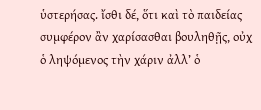ὑστερήσας. ἴσθι δέ, ὅτι καὶ τὸ παιδείας συμφέρον ἂν χαρίσασθαι βουληθῇς, οὐχ ὁ ληψόμενος τὴν χάριν ἀλλ’ ὁ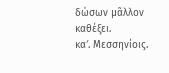δώσων μᾶλλον καθέξει.
κα′. Μεσσηνίοις.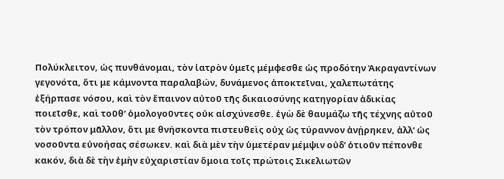Πολύκλειτον, ὡς πυνθάνομαι, τὸν ἰατρὸν ὑμεῖς μέμφεσθε ὡς προδότην Ἀκραγαντίνων γεγονότα, ὅτι με κάμνοντα παραλαβών, δυνάμενος ἀποκτεῖναι, χαλεπωτάτης ἐξήρπασε νόσου, καὶ τὸν ἔπαινον αὐτοῦ τῆς δικαιοσύνης κατηγορίαν ἀδικίας ποιεῖσθε, καὶ τοῦθ’ ὁμολογοῦντες οὐκ αἰσχύνεσθε. ἐγὼ δὲ θαυμάζω τῆς τέχνης αὐτοῦ τὸν τρόπον μᾶλλον, ὅτι με θνήσκοντα πιστευθεὶς οὐχ ὡς τύραννον ἀνῄρηκεν, ἀλλ’ ὡς νοσοῦντα εὐνοήσας σέσωκεν. καὶ διὰ μὲν τὴν ὑμετέραν μέμψιν οὐδ’ ὁτιοῦν πέπονθε κακόν, διὰ δὲ τὴν ἐμὴν εὐχαριστίαν ὅμοια τοῖς πρώτοις Σικελιωτῶν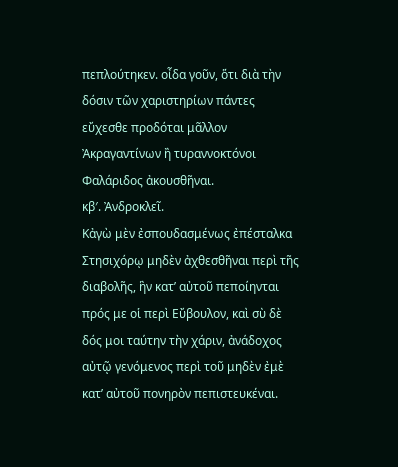πεπλούτηκεν. οἶδα γοῦν, ὅτι διὰ τὴν δόσιν τῶν χαριστηρίων πάντες εὔχεσθε προδόται μᾶλλον Ἀκραγαντίνων ἢ τυραννοκτόνοι Φαλάριδος ἀκουσθῆναι.
κβ′. Ἀνδροκλεῖ.
Κἀγὼ μὲν ἐσπουδασμένως ἐπέσταλκα Στησιχόρῳ μηδὲν ἀχθεσθῆναι περὶ τῆς διαβολῆς, ἣν κατ’ αὐτοῦ πεποίηνται πρός με οἱ περὶ Εὔβουλον, καὶ σὺ δὲ δός μοι ταύτην τὴν χάριν, ἀνάδοχος αὐτῷ γενόμενος περὶ τοῦ μηδὲν ἐμὲ κατ’ αὐτοῦ πονηρὸν πεπιστευκέναι.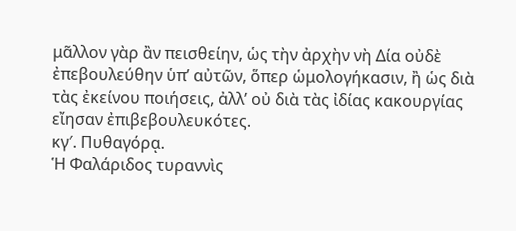μᾶλλον γὰρ ἂν πεισθείην, ὡς τὴν ἀρχὴν νὴ Δία οὐδὲ ἐπεβουλεύθην ὑπ’ αὐτῶν, ὅπερ ὡμολογήκασιν, ἢ ὡς διὰ τὰς ἐκείνου ποιήσεις, ἀλλ’ οὐ διὰ τὰς ἰδίας κακουργίας εἴησαν ἐπιβεβουλευκότες.
κγ′. Πυθαγόρᾳ.
Ἡ Φαλάριδος τυραννὶς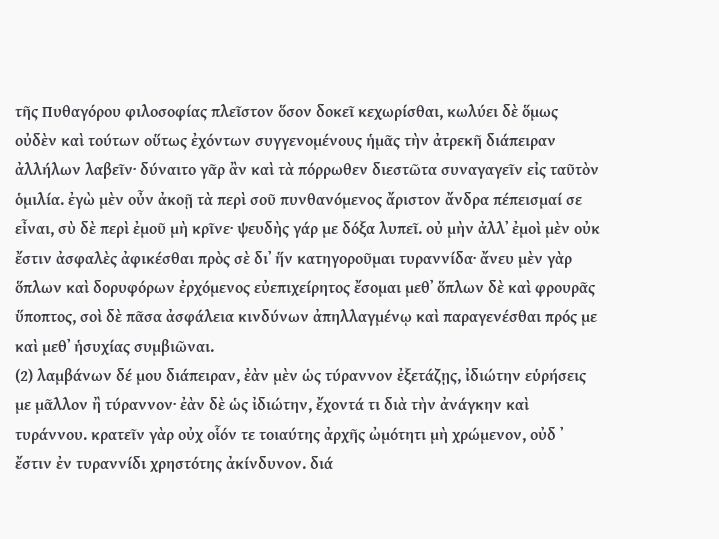τῆς Πυθαγόρου φιλοσοφίας πλεῖστον ὅσον δοκεῖ κεχωρίσθαι, κωλύει δὲ ὅμως οὐδὲν καὶ τούτων οὕτως ἐχόντων συγγενομένους ἡμᾶς τὴν ἀτρεκῆ διάπειραν ἀλλήλων λαβεῖν· δύναιτο γᾶρ ἂν καὶ τὰ πόρρωθεν διεστῶτα συναγαγεῖν εἰς ταῦτὸν ὁμιλία. ἐγὼ μὲν οὖν ἀκοῇ τὰ περὶ σοῦ πυνθανόμενος ἄριστον ἄνδρα πέπεισμαί σε εἶναι, σὺ δὲ περὶ ἐμοῦ μὴ κρῖνε· ψευδὴς γάρ με δόξα λυπεῖ. οὐ μὴν ἀλλ᾽ ἐμοὶ μὲν οὐκ ἔστιν ἀσφαλὲς ἀφικέσθαι πρὸς σὲ δι᾽ ἥν κατηγοροῦμαι τυραννίδα· ἄνευ μὲν γὰρ ὅπλων καὶ δορυφόρων ἐρχόμενος εὐεπιχείρητος ἔσομαι μεθ᾽ ὅπλων δὲ καὶ φρουρᾶς ὕποπτος, σοὶ δὲ πᾶσα ἀσφάλεια κινδύνων ἀπηλλαγμένῳ καὶ παραγενέσθαι πρός με καὶ μεθ᾽ ἡσυχίας συμβιῶναι.
(2) λαμβάνων δέ μου διάπειραν, ἐὰν μὲν ὡς τύραννον ἐξετάζῃς, ἰδιώτην εὑρήσεις με μᾶλλον ἢ τύραννον· ἐὰν δὲ ὡς ἰδιώτην, ἔχοντά τι διὰ τὴν ἀνάγκην καὶ τυράννου. κρατεῖν γὰρ οὐχ οἷόν τε τοιαύτης ἀρχῆς ὠμότητι μὴ χρώμενον, οὐδ ᾽ ἔστιν ἐν τυραννίδι χρηστότης ἀκίνδυνον. διά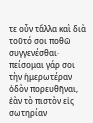τε οὖν τἄλλα καὶ διὰ τοῦτό σοι ποθῶ συγγενέσθαι· πείσομαι γάρ σοι τὴν ἡμερωτέραν ὁδὸν πορευθῆναι, ἐὰν τὸ πιστὸν εἰς σωτηρίαν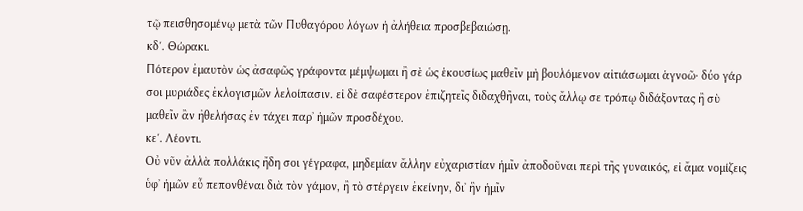τῷ πεισθησομένῳ μετὰ τῶν Πυθαγόρου λόγων ἡ ἀλήθεια προσβεβαιώσῃ.
κδ′. Θώρακι.
Πότερον ἐμαυτὸν ὡς ἀσαφῶς γράφοντα μέμψωμαι ἢ σὲ ὡς ἑκουσίως μαθεῖν μὴ βουλόμενον αἰτιάσωμαι ἁγνοῶ· δύο γάρ σοι μυριάδες ἐκλογισμῶν λελοίπασιν. εἰ δὲ σαφέστερον ἐπιζητεῖς διδαχθῆναι, τοὺς ἄλλῳ σε τρόπῳ διδάξοντας ἢ σὺ μαθεῖν ἂν ἠθελήσας ἐν τάχει παρ᾽ ἡμῶν προσδέχου.
κε′. Λέοντι.
Οὐ νῦν ἀλλὰ πολλάκις ἤδη σοι γέγραφα, μηδεμίαν ἄλλην εὐχαριστίαν ἡμῖν ἀποδοῦναι περὶ τῆς γυναικός, εἰ ἄμα νομίζεις ὑφ᾽ ἡμῶν εὖ πεπονθέναι διὰ τὸν γάμον, ἢ τὸ στέργειν ἐκείνην, δι᾽ ἣν ἡμῖν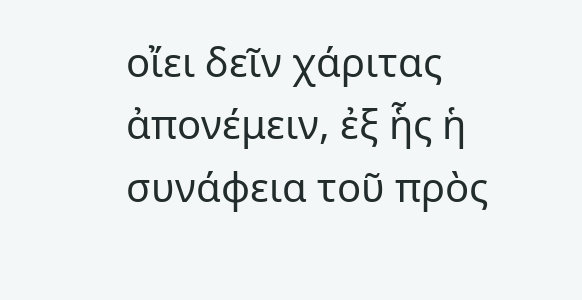οἴει δεῖν χάριτας ἀπονέμειν, ἐξ ἧς ἡ συνάφεια τοῦ πρὸς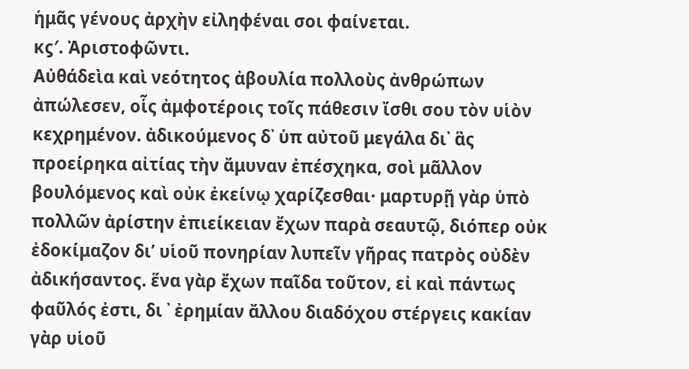ἡμᾶς γένους ἀρχὴν εἰληφέναι σοι φαίνεται.
κϛ′. Ἀριστοφῶντι.
Αὐθάδεὶα καὶ νεότητος ἀβουλία πολλοὺς ἀνθρώπων ἀπώλεσεν, οἷς ἀμφοτέροις τοῖς πάθεσιν ἴσθι σου τὸν υἱὸν κεχρημένον. ἀδικούμενος δ᾽ ὑπ αὐτοῦ μεγάλα δι᾽ ἃς προείρηκα αἰτίας τὴν ἄμυναν ἐπέσχηκα, σοὶ μᾶλλον βουλόμενος καὶ οὐκ ἐκείνῳ χαρίζεσθαι· μαρτυρῇ γὰρ ὑπὸ πολλῶν ἀρίστην ἐπιείκειαν ἔχων παρὰ σεαυτῷ, διόπερ οὐκ ἐδοκίμαζον δι’ υἱοῦ πονηρίαν λυπεῖν γῆρας πατρὸς οὐδὲν ἀδικήσαντος. ἕνα γὰρ ἔχων παῖδα τοῦτον, εἰ καὶ πάντως φαῦλός ἐστι, δι ᾽ ἐρημίαν ἄλλου διαδόχου στέργεις κακίαν γὰρ υἱοῦ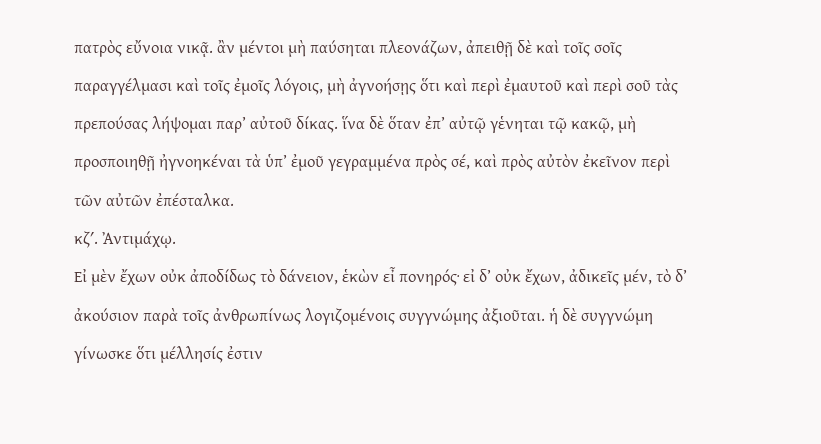πατρὸς εὔνοια νικᾷ. ἂν μέντοι μὴ παύσηται πλεονάζων, ἀπειθῇ δὲ καὶ τοῖς σοῖς παραγγέλμασι καὶ τοῖς ἐμοῖς λόγοις, μὴ ἀγνοήσῃς ὅτι καὶ περὶ ἐμαυτοῦ καὶ περὶ σοῦ τὰς πρεπούσας λήψομαι παρ’ αὐτοῦ δίκας. ἵνα δὲ ὅταν ἐπ’ αὐτῷ γἑνηται τῷ κακῷ, μὴ προσποιηθῇ ἠγνοηκέναι τὰ ὑπ’ ἐμοῦ γεγραμμένα πρὸς σέ, καὶ πρὸς αὐτὸν ἐκεῖνον περὶ τῶν αὐτῶν ἐπέσταλκα.
κζ′. Ἀντιμάχῳ.
Εἰ μὲν ἔχων οὐκ ἀποδίδως τὸ δάνειον, ἑκὼν εἶ πονηρός· εἰ δ’ οὐκ ἔχων, ἀδικεῖς μέν, τὸ δ’ ἀκούσιον παρὰ τοῖς ἀνθρωπίνως λογιζομένοις συγγνώμης ἀξιοῦται. ἡ δὲ συγγνώμη γίνωσκε ὅτι μέλλησίς ἐστιν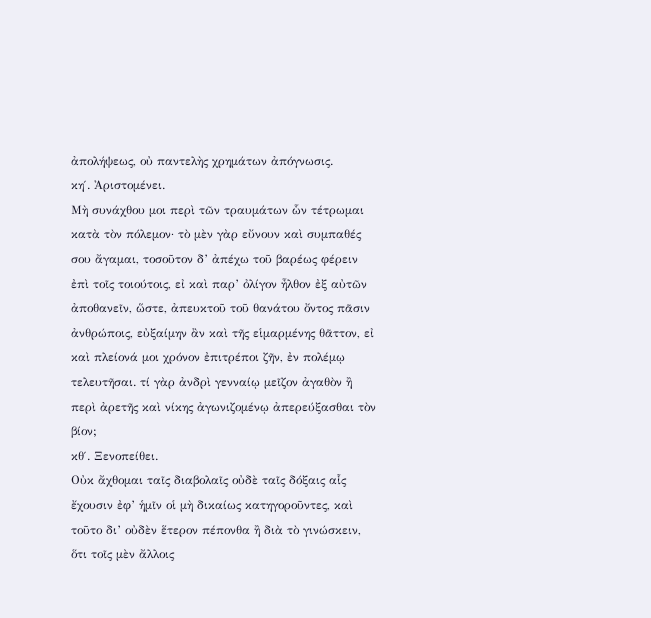ἀπολήψεως, οὐ παντελὴς χρημάτων ἀπόγνωσις.
κη′. Ἀριστομένει.
Μὴ συνάχθου μοι περὶ τῶν τραυμάτων ὧν τέτρωμαι κατὰ τὸν πόλεμον· τὸ μὲν γὰρ εὔνουν καὶ συμπαθές σου ἄγαμαι, τοσοῦτον δ’ ἀπέχω τοῦ βαρέως φέρειν ἐπὶ τοῖς τοιούτοις, εἰ καὶ παρ’ ὀλίγον ἦλθον ἐξ αὐτῶν ἀποθανεῖν, ὥστε, ἀπευκτοῦ τοῦ θανάτου ὄντος πᾶσιν ἀνθρώποις, εὐξαίμην ἂν καὶ τῆς εἱμαρμένης θᾶττον, εἰ καὶ πλείονά μοι χρόνον ἐπιτρέποι ζῆν, ἐν πολέμῳ τελευτῆσαι. τί γὰρ ἀνδρὶ γενναίῳ μεῖζον ἀγαθὸν ἢ περὶ ἀρετῆς καὶ νίκης ἀγωνιζομένῳ ἀπερεύξασθαι τὸν βίον;
κθ′. Ξενοπείθει.
Οὐκ ἄχθομαι ταῖς διαβολαῖς οὐδὲ ταῖς δόξαις αἷς ἔχουσιν ἐφ’ ἡμῖν οἱ μὴ δικαίως κατηγοροῦντες, καὶ τοῦτο δι’ οὐδὲν ἕτερον πέπονθα ἢ διὰ τὸ γινώσκειν, ὅτι τοῖς μὲν ἄλλοις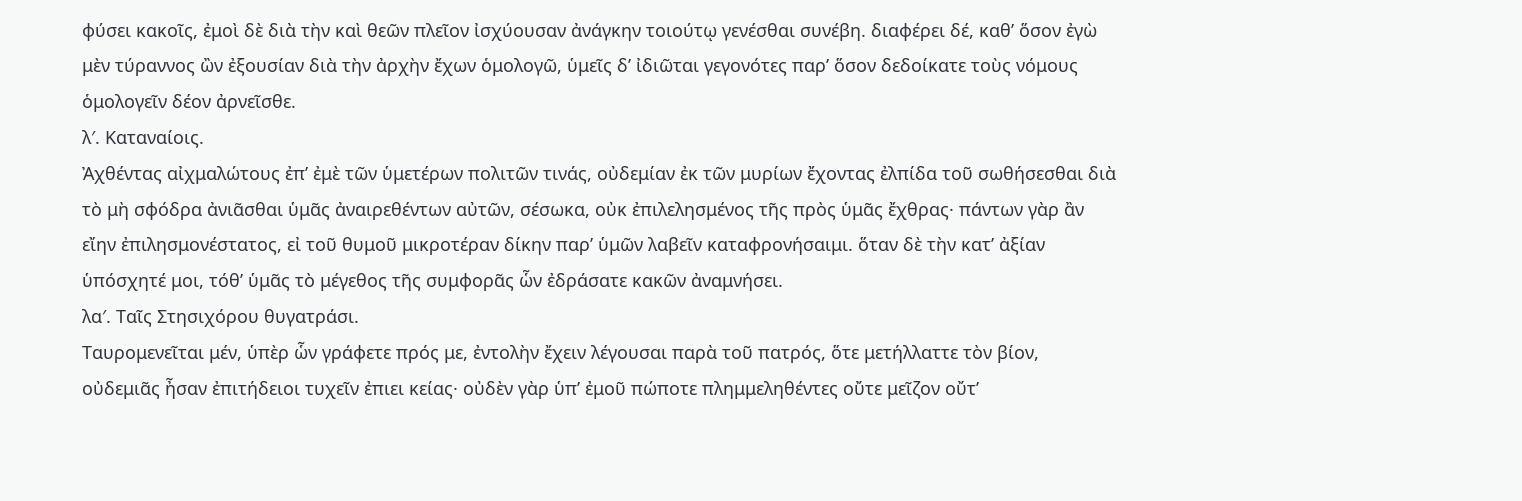φύσει κακοῖς, ἐμοὶ δὲ διὰ τὴν καὶ θεῶν πλεῖον ἰσχύουσαν ἀνάγκην τοιούτῳ γενέσθαι συνέβη. διαφέρει δέ, καθ’ ὅσον ἐγὼ μὲν τύραννος ὢν ἐξουσίαν διὰ τὴν ἀρχὴν ἔχων ὁμολογῶ, ὑμεῖς δʼ ἰδιῶται γεγονότες παρʼ ὅσον δεδοίκατε τοὺς νόμους ὁμολογεῖν δέον ἀρνεῖσθε.
λ′. Καταναίοις.
Ἀχθέντας αἰχμαλώτους ἐπ’ ἐμὲ τῶν ὑμετέρων πολιτῶν τινάς, οὐδεμίαν ἐκ τῶν μυρίων ἔχοντας ἐλπίδα τοῦ σωθήσεσθαι διὰ τὸ μὴ σφόδρα ἀνιᾶσθαι ὑμᾶς ἀναιρεθέντων αὐτῶν, σέσωκα, οὐκ ἐπιλελησμένος τῆς πρὸς ὑμᾶς ἔχθρας· πάντων γὰρ ἂν εἴην ἐπιλησμονέστατος, εἰ τοῦ θυμοῦ μικροτέραν δίκην παρ’ ὑμῶν λαβεῖν καταφρονήσαιμι. ὅταν δὲ τὴν κατ’ ἀξίαν ὑπόσχητέ μοι, τόθ’ ὑμᾶς τὸ μέγεθος τῆς συμφορᾶς ὧν ἐδράσατε κακῶν ἀναμνήσει.
λα′. Ταῖς Στησιχόρου θυγατράσι.
Ταυρομενεῖται μέν, ὑπὲρ ὧν γράφετε πρός με, ἐντολὴν ἔχειν λέγουσαι παρὰ τοῦ πατρός, ὅτε μετήλλαττε τὸν βίον, οὐδεμιᾶς ἦσαν ἐπιτήδειοι τυχεῖν ἐπιει κείας· οὐδὲν γὰρ ὑπ’ ἐμοῦ πώποτε πλημμεληθέντες οὔτε μεῖζον οὔτ’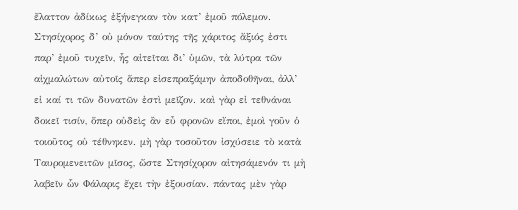ἔλαττον ἀδίκως ἐξήνεγκαν τὸν κατ’ ἐμοῦ πόλεμον. Στησίχορος δ’ οὐ μόνον ταύτης τῆς χάριτος ἄξιός ἐστι παρ’ ἐμοῦ τυχεῖν, ἧς αἰτεῖται δι’ ὑμῶν, τὰ λύτρα τῶν αἰχμαλώτων αὐτοῖς ἅπερ εἰσεπραξάμην ἀποδοθῆναι, ἀλλ’ εἰ καί τι τῶν δυνατῶν ἐστὶ μεῖζον. καὶ γὰρ εἰ τεθνάναι δοκεῖ τισίν, ὅπερ οὐδεὶς ἂν εὖ φρονῶν εἴποι, ἐμοὶ γοῦν ὁ τοιοῦτος οὐ τέθνηκεν. μὴ γὰρ τοσοῦτον ἰσχύσειε τὸ κατὰ Ταυρομενειτῶν μῖσος, ὥστε Στησίχορον αἰτησάμενόν τι μὴ λαβεῖν ὧν Φάλαρις ἔχει τὴν ἐξουσίαν. πάντας μὲν γὰρ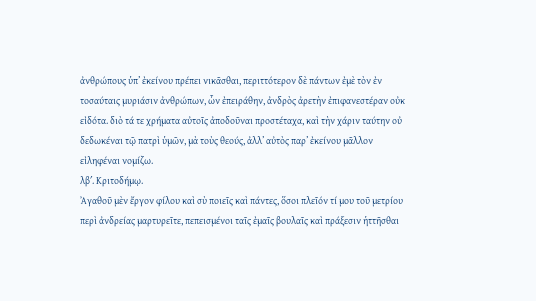ἀνθρώπους ὑπ’ ἐκείνου πρέπει νικᾶσθαι, περιττότερον δὲ πάντων ἐμὲ τὸν ἐν τοσαύταις μυριάσιν ἀνθρώπων, ὧν ἐπειράθην, ἀνδρὸς ἀρετὴν ἐπιφανεστέραν οὐκ εἰδότα. διὸ τά τε χρήματα αὐτοῖς ἀποδοῦναι προστέταχα, καὶ τὴν χάριν ταύτην οὐ δεδωκέναι τῷ πατρὶ ὑμῶν, μὰ τοὺς θεούς, ἀλλ’ αὐτὸς παρ’ ἐκείνου μᾶλλον εἰληφέναι νομίζω.
λβ′. Κριτοδήμῳ.
Ἀγαθοῦ μὲν ἔργον φίλου καὶ σὺ ποιεῖς καὶ πάντες, ὅσοι πλεῖόν τί μου τοῦ μετρίου περὶ ἀνδρείας μαρτυρεῖτε, πεπεισμένοι ταῖς ἐμαῖς βουλαῖς καὶ πράξεσιν ἡττῆσθαι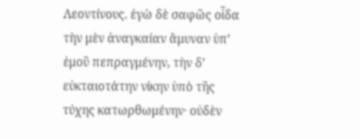Λεοντίνους. ἐγὼ δὲ σαφῶς οἶδα τὴν μὲν ἀναγκαίαν ἄμυναν ὑπ’ ἐμοῦ πεπραγμένην, τὴν δ’ εὐκταιοτάτην νίκην ὑπὸ τῆς τύχης κατωρθωμένην· οὐδὲν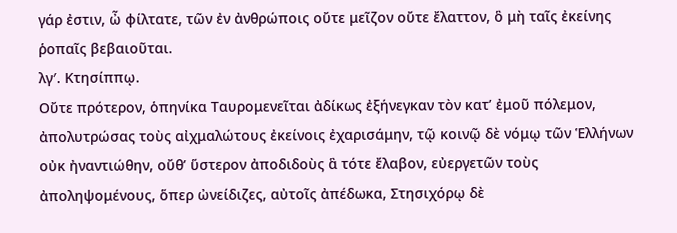γάρ ἐστιν, ὦ φίλτατε, τῶν ἐν ἀνθρώποις οὔτε μεῖζον οὔτε ἔλαττον, ὃ μὴ ταῖς ἐκείνης ῥοπαῖς βεβαιοῦται.
λγ′. Κτησίππῳ.
Οὔτε πρότερον, ὁπηνίκα Ταυρομενεῖται ἀδίκως ἐξήνεγκαν τὸν κατ’ ἐμοῦ πόλεμον, ἀπολυτρώσας τοὺς αἰχμαλώτους ἐκείνοις ἐχαρισάμην, τῷ κοινῷ δὲ νόμῳ τῶν Ἑλλήνων οὐκ ἠναντιώθην, οὔθ’ ὕστερον ἀποδιδοὺς ἃ τότε ἔλαβον, εὐεργετῶν τοὺς ἀποληψομένους, ὅπερ ὠνείδιζες, αὐτοῖς ἀπέδωκα, Στησιχόρῳ δὲ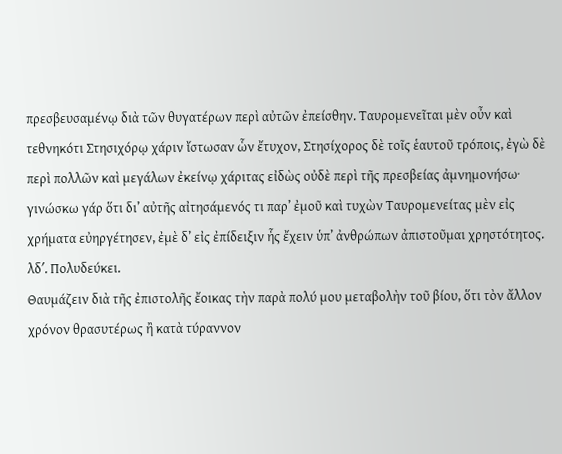πρεσβευσαμένῳ διὰ τῶν θυγατέρων περὶ αὐτῶν ἐπείσθην. Ταυρομενεῖται μὲν οὖν καὶ τεθνηκότι Στησιχόρῳ χάριν ἴστωσαν ὧν ἔτυχον, Στησίχορος δὲ τοῖς ἑαυτοῦ τρόποις, ἐγὼ δὲ περὶ πολλῶν καὶ μεγάλων ἐκείνῳ χάριτας εἰδὼς οὐδὲ περὶ τῆς πρεσβείας ἀμνημονήσω· γινώσκω γάρ ὅτι δι’ αὐτῆς αἰτησάμενός τι παρ’ ἐμοῦ καὶ τυχὼν Ταυρομενείτας μὲν εἰς χρήματα εὐηργέτησεν, ἐμὲ δ’ εἰς ἐπίδειξιν ἧς ἔχειν ὑπ’ ἀνθρώπων ἀπιστοῦμαι χρηστότητος.
λδ′. Πολυδεύκει.
Θαυμάζειν διὰ τῆς ἐπιστολῆς ἔοικας τὴν παρὰ πολύ μου μεταβολὴν τοῦ βίου, ὅτι τὸν ἄλλον χρόνον θρασυτέρως ἢ κατὰ τύραννον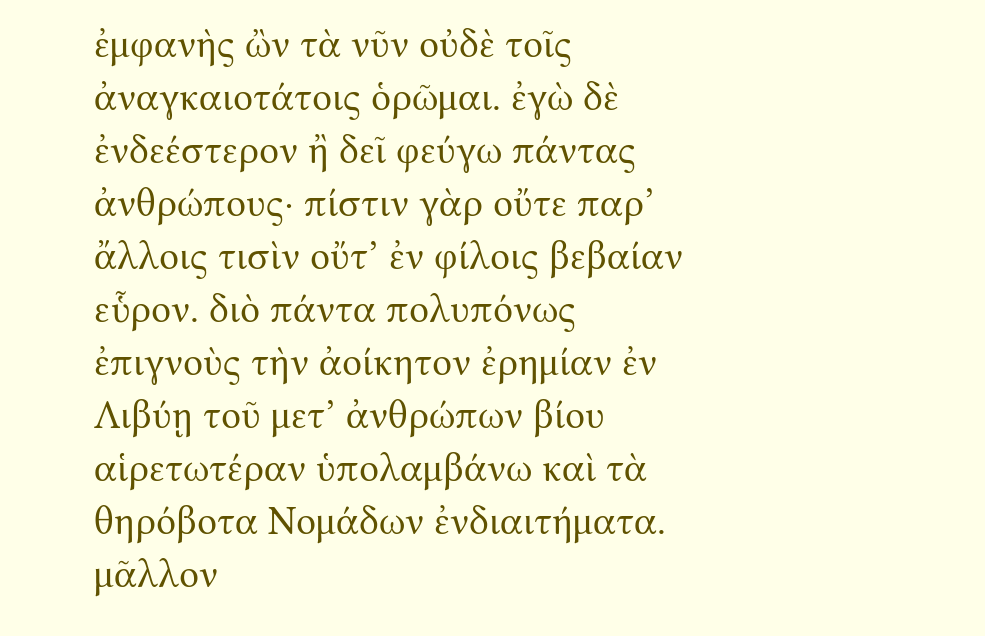ἐμφανὴς ὢν τὰ νῦν οὐδὲ τοῖς ἀναγκαιοτάτοις ὁρῶμαι. ἐγὼ δὲ ἐνδεέστερον ἢ δεῖ φεύγω πάντας ἀνθρώπους· πίστιν γὰρ οὔτε παρ’ ἄλλοις τισὶν οὔτ’ ἐν φίλοις βεβαίαν εὗρον. διὸ πάντα πολυπόνως ἐπιγνοὺς τὴν ἀοίκητον ἐρημίαν ἐν Λιβύῃ τοῦ μετ’ ἀνθρώπων βίου αἱρετωτέραν ὑπολαμβάνω καὶ τὰ θηρόβοτα Νομάδων ἐνδιαιτήματα. μᾶλλον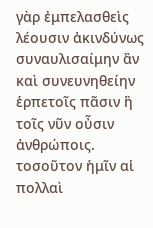γὰρ ἐμπελασθεὶς λέουσιν ἀκινδύνως συναυλισαίμην ἂν καὶ συνευνηθείην ἑρπετοῖς πᾶσιν ἢ τοῖς νῦν οὖσιν ἀνθρώποις. τοσοῦτον ἡμῖν αἱ πολλαὶ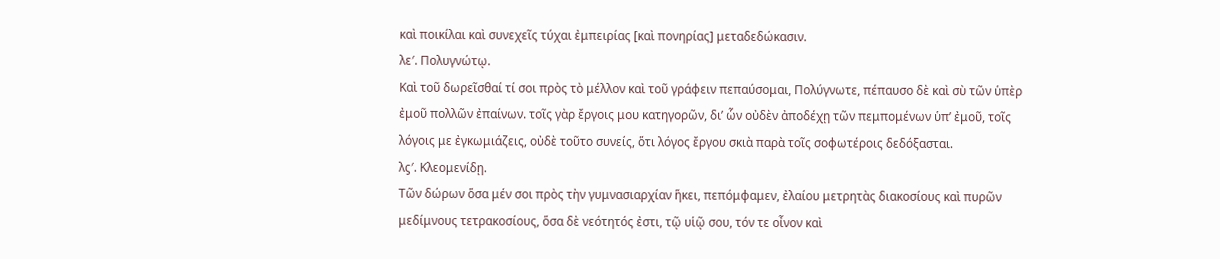καὶ ποικίλαι καὶ συνεχεῖς τύχαι ἐμπειρίας [καὶ πονηρίας] μεταδεδώκασιν.
λε′. Πολυγνώτῳ.
Καὶ τοῦ δωρεῖσθαί τί σοι πρὸς τὸ μέλλον καὶ τοῦ γράφειν πεπαύσομαι, Πολύγνωτε, πέπαυσο δὲ καὶ σὺ τῶν ὑπὲρ ἐμοῦ πολλῶν ἐπαίνων. τοῖς γὰρ ἔργοις μου κατηγορῶν, δι’ ὧν οὐδὲν ἀποδέχῃ τῶν πεμπομένων ὑπ’ ἐμοῦ, τοῖς λόγοις με ἐγκωμιάζεις, οὐδὲ τοῦτο συνείς, ὅτι λόγος ἔργου σκιὰ παρὰ τοῖς σοφωτέροις δεδόξασται.
λϛ′. Κλεομενίδῃ.
Τῶν δώρων ὅσα μέν σοι πρὸς τὴν γυμνασιαρχίαν ἥκει, πεπόμφαμεν, ἐλαίου μετρητὰς διακοσίους καὶ πυρῶν μεδίμνους τετρακοσίους, ὅσα δὲ νεότητός ἐστι, τῷ υἱῷ σου, τόν τε οἶνον καὶ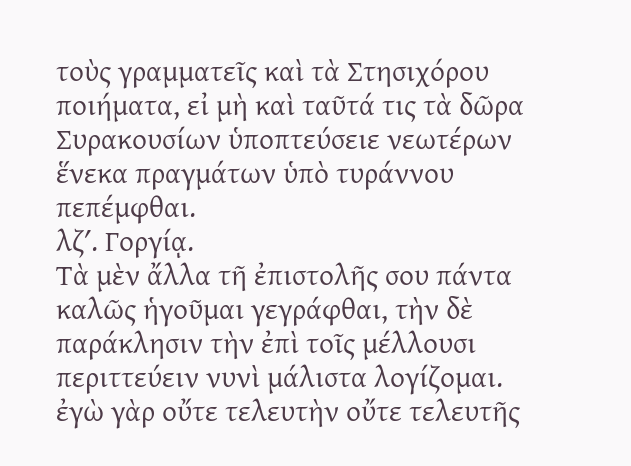τοὺς γραμματεῖς καὶ τὰ Στησιχόρου ποιήματα, εἰ μὴ καὶ ταῦτά τις τὰ δῶρα Συρακουσίων ὑποπτεύσειε νεωτέρων ἕνεκα πραγμάτων ὑπὸ τυράννου πεπέμφθαι.
λζ′. Γοργίᾳ.
Τὰ μὲν ἄλλα τῆ ἐπιστολῆς σου πάντα καλῶς ἡγοῦμαι γεγράφθαι, τὴν δὲ παράκλησιν τὴν ἐπὶ τοῖς μέλλουσι περιττεύειν νυνὶ μάλιστα λογίζομαι. ἐγὼ γὰρ οὔτε τελευτὴν οὔτε τελευτῆς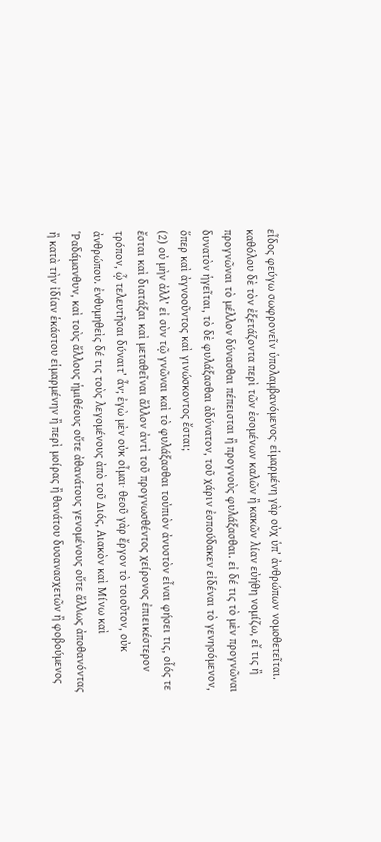εἶδος φεύγω σωφρονεῖν ὑπολαμβανόμενος· εἱμαρμένη γὰρ οὐχ ὑπ’ ἀνθρώπων νομοθετεῖται. καθόλου δὲ τὸν ἐξετάζοντα περὶ τῶν ἐσομένων καλῶν ἢ κακῶν λίαν εὐήθη νομίζω, εἴ τις ἢ προγνῶναι τὸ μέλλον δύνασθαι πέπεισται ἢ προγνοὺς φυλάξασθαι. εἰ δέ τις τὸ μὲν προγνῶναι δυνατὸν ἡγεῖται, τὸ δὲ φυλάξασθαι ἀδύνατον, τοῦ χάριν ἐσπούδακεν εἰδέναι τὸ γενησόμενον, ὅπερ καὶ ἀγνοοῦντος καὶ γινώσκοντος ἔσται;
(2) οὐ μὴν ἀλλ’ εἰ σὺν τῷ γνῶναι καὶ τὸ φυλάξασθαι τοὐπιὸν ἀνυστὸν εἶναι φήσει τις, οἷός τε ἔσται καὶ διατάξαι καὶ μεταθεῖναι ἄλλον ἀντὶ τοῦ προγνωσθέντος χείρονος ἐπιεικέστερον τρόπον, ᾧ τελευτῆσαι δύναιτ’ ἆν; ἐγὼ μὲν οὐκ οἶμαι· θεοῦ γὰρ ἔργον τὸ τοιοῦτον, οὐκ ἀνθρώπου. ἐνθυμηθεὶς δέ τις τοὺς λεγομένους ἀπὸ τοῦ Διός, Αιακὸν καὶ Μίνω καὶ Ῥαδάμανθυν, καὶ τοὺς ἄλλους ἡμιθέους οὔτε ἀθανάτους γενομένους οὔτε ἄλλως ἀποθανόντας ἢ κατὰ τὴν ἰδίαν ἑκάστου εἱμαρμένην ἢ περὶ μοίρας ἢ θανάτου δυσανασχετῶν ἢ φοβούμενος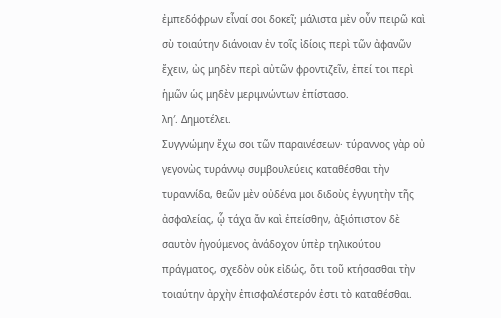ἐμπεδόφρων εἶναί σοι δοκεῖ; μάλιστα μὲν οὖν πειρῶ καὶ σὺ τοιαύτην διάνοιαν ἐν τοῖς ἰδίοις περὶ τῶν ἀφανῶν ἔχειν, ὠς μηδὲν περὶ αὐτῶν φροντιζεῖν, ἐπεί τοι περὶ ἡμῶν ὡς μηδὲν μεριμνώντων ἐπίστασο.
λη′. Δημοτέλει.
Συγγνώμην ἔχω σοι τῶν παραινέσεων· τύραννος γὰρ οὐ γεγονὼς τυράννῳ συμβουλεύεις καταθέσθαι τὴν τυραννίδα, θεῶν μὲν οὐδένα μοι διδοὺς ἐγγυητὴν τῆς ἀσφαλείας, ᾧ τάχα ἄν καὶ ἐπείσθην, ἀξιόπιστον δὲ σαυτὸν ἡγούμενος ἀνάδοχον ὑπὲρ τηλικούτου πράγματος, σχεδὸν οὐκ εἰδώς, ὅτι τοῦ κτήσασθαι τὴν τοιαύτην ἀρχὴν ἐπισφαλέστερόν ἐστι τὸ καταθέσθαι.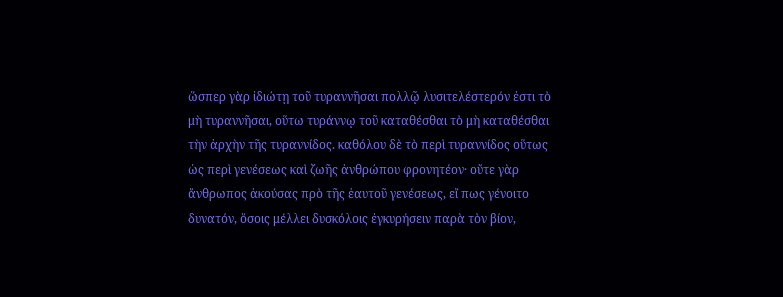ὥσπερ γὰρ ἰδιώτῃ τοῦ τυραννῆσαι πολλῷ λυσιτελέστερόν ἐστι τὸ μὴ τυραννῆσαι, οὕτω τυράννῳ τοῦ καταθέσθαι τὸ μὴ καταθέσθαι τὴν ἀρχὴν τῆς τυραννίδος. καθόλου δὲ τὸ περὶ τυραννίδος οὕτως ὡς περὶ γενέσεως καὶ ζωῆς ἀνθρώπου φρονητέον· οὔτε γὰρ ἄνθρωπος ἀκούσας πρὸ τῆς ἑαυτοῦ γενέσεως, εἴ πως γένοιτο δυνατόν, ὅσοις μέλλει δυσκόλοις ἐγκυρήσειν παρὰ τὸν βίον,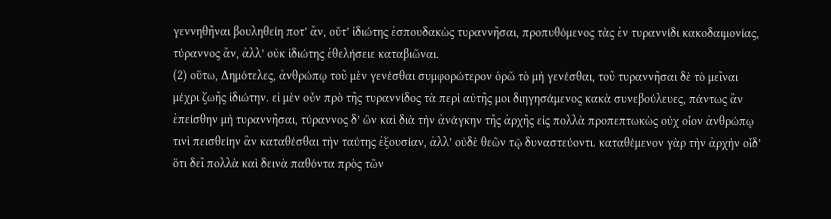γεννηθῆναι βουληθείη ποτ’ ἄν, οὔτ’ ἰδιώτης ἐσπουδακὼς τυραννῆσαι, προπυθόμενος τὰς ἐν τυραννίδι κακοδαιμονίας, τύραννος ἄν, ἀλλ’ οὐκ ἰδιώτης ἐθελήσειε καταβιῶναι.
(2) οὕτω, Δημότελες, ἀνθρώπῳ τοῦ μὲν γενέσθαι συμφορώτερον ὁρῶ τὸ μὴ γενέσθαι, τοῦ τυραννῆσαι δὲ τὸ μεῖναι μέχρι ζωῆς ἰδιώτην. εἰ μὲν οὖν πρὸ τῆς τυραννίδος τὰ περὶ αὐτῆς μοι διηγησάμενος κακὰ συνεβούλευες, πάντως ἂν ἐπείσθην μὴ τυραννῆσαι, τύραννος δ’ ὢν καὶ διὰ τὴν ἀνάγκην τῆς ἀρχῆς εἰς πολλὰ προπεπτωκὼς οὐχ οἷον ἀνθρώπῳ τινὶ πεισθείην ἂν καταθέσθαι τὴν ταύτης ἐξουσίαν, ἀλλ’ οὐδὲ θεῶν τῷ δυναστεύοντι. καταθέμενον γὰρ τὴν ἀρχὴν οἶδ’ ὅτι δεῖ πολλὰ καὶ δεινὰ παθόντα πρὸς τῶν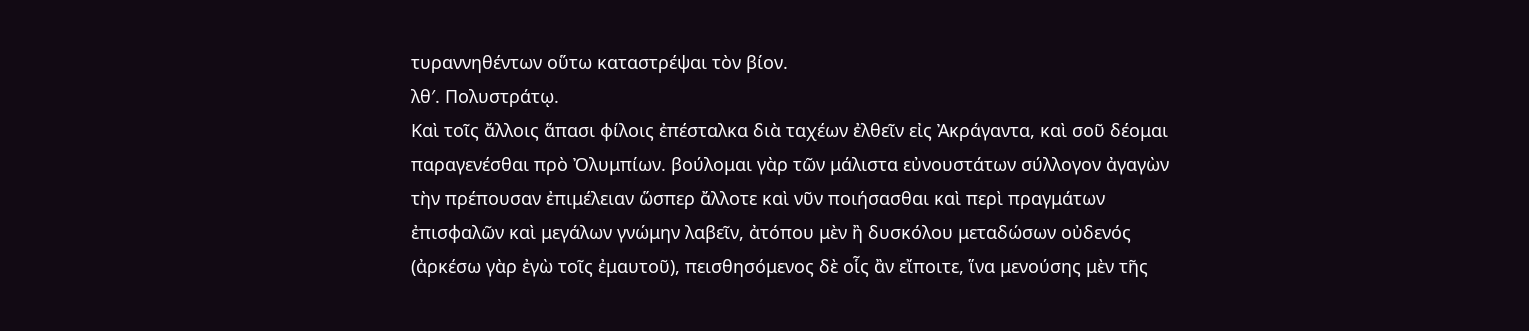τυραννηθέντων οὕτω καταστρέψαι τὸν βίον.
λθ′. Πολυστράτῳ.
Καὶ τοῖς ἄλλοις ἅπασι φίλοις ἐπέσταλκα διὰ ταχέων ἐλθεῖν εἰς Ἀκράγαντα, καὶ σοῦ δέομαι παραγενέσθαι πρὸ Ὀλυμπίων. βούλομαι γὰρ τῶν μάλιστα εὐνουστάτων σύλλογον ἀγαγὼν τὴν πρέπουσαν ἐπιμέλειαν ὥσπερ ἄλλοτε καὶ νῦν ποιήσασθαι καὶ περὶ πραγμάτων ἐπισφαλῶν καὶ μεγάλων γνώμην λαβεῖν, ἀτόπου μὲν ἢ δυσκόλου μεταδώσων οὐδενός (ἀρκέσω γὰρ ἐγὼ τοῖς ἐμαυτοῦ), πεισθησόμενος δὲ οἷς ἂν εἴποιτε, ἵνα μενούσης μὲν τῆς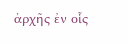ἀρχῆς ἐν οἷς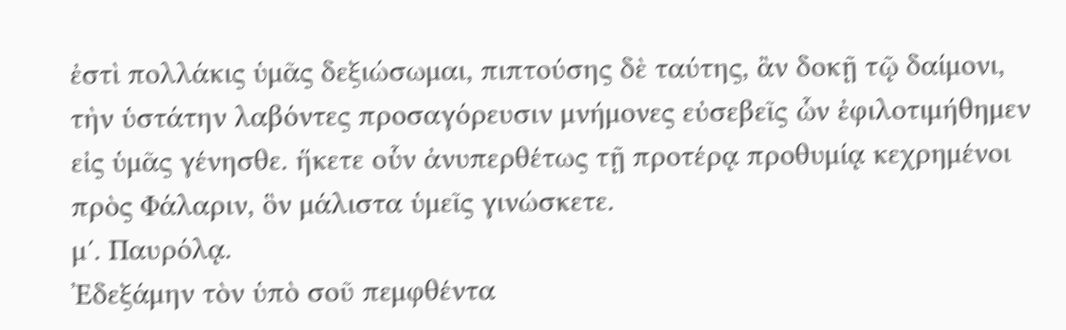ἐστὶ πολλάκις ὑμᾶς δεξιώσωμαι, πιπτούσης δὲ ταύτης, ἂν δοκῇ τῷ δαίμονι, τὴν ὑστάτην λαβόντες προσαγόρευσιν μνήμονες εὐσεβεῖς ὧν ἐφιλοτιμήθημεν εἰς ὑμᾶς γένησθε. ἥκετε οὗν ἀνυπερθέτως τῇ προτέρᾳ προθυμίᾳ κεχρημένοι πρὸς Φάλαριν, ὃν μάλιστα ὑμεῖς γινώσκετε.
μ′. Παυρόλᾳ.
Ἐδεξάμην τὸν ὑπὸ σοῦ πεμφθέντα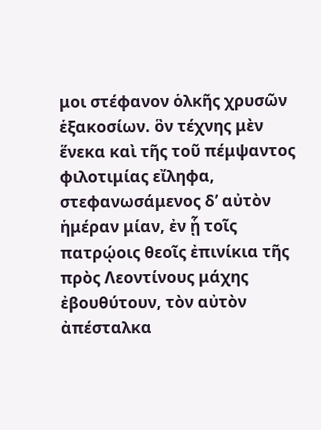μοι στέφανον ὁλκῆς χρυσῶν ἑξακοσίων. ὃν τέχνης μὲν ἕνεκα καὶ τῆς τοῦ πέμψαντος φιλοτιμίας εἴληφα, στεφανωσάμενος δ’ αὐτὸν ἡμέραν μίαν, ἐν ᾗ τοῖς πατρῴοις θεοῖς ἐπινίκια τῆς πρὸς Λεοντίνους μάχης ἐβουθύτουν, τὸν αὐτὸν ἀπέσταλκα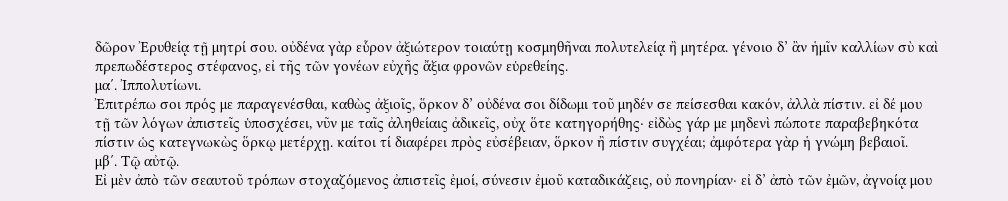δῶρον Ἐρυθείᾳ τῇ μητρί σου. οὐδένα γὰρ εὗρον ἀξιώτερον τοιαύτῃ κοσμηθῆναι πολυτελείᾳ ἢ μητέρα. γένοιο δ’ ἂν ἡμῖν καλλίων σὺ καὶ πρεπωδέστερος στέφανος, εἰ τῆς τῶν γονέων εὐχῆς ἄξια φρονῶν εὑρεθείης.
μα′. Ἰππολυτίωνι.
Ἐπιτρέπω σοι πρός με παραγενέσθαι, καθὼς ἀξιοῖς, ὅρκον δ’ οὐδένα σοι δίδωμι τοῦ μηδέν σε πείσεσθαι κακόν, ἀλλὰ πίστιν. εἰ δέ μου τῇ τῶν λόγων ἀπιστεῖς ὑποσχέσει, νῦν με ταῖς ἀληθείαις ἀδικεῖς, οὐχ ὅτε κατηγορήθης· εἰδὼς γάρ με μηδενὶ πώποτε παραβεβηκότα πίστιν ὡς κατεγνωκὼς ὅρκῳ μετέρχῃ. καίτοι τί διαφέρει πρὸς εὐσέβειαν, ὅρκον ἢ πίστιν συγχέαι; ἀμφότερα γὰρ ἡ γνώμη βεβαιοῖ.
μβ′. Τῷ αὐτῷ.
Εἰ μὲν ἀπὸ τῶν σεαυτοῦ τρόπων στοχαζόμενος ἀπιστεῖς ἐμοί, σύνεσιν ἐμοῦ καταδικάζεις, οὐ πονηρίαν· εἰ δ’ ἀπὸ τῶν ἐμῶν, ἀγνοίᾳ μου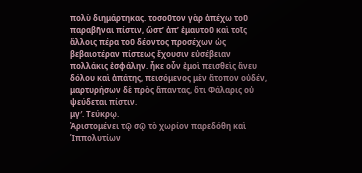πολὺ διημάρτηκας. τοσοῦτον γὰρ ἀπέχω τοῦ παραβῆναι πίστιν, ὥστ’ ἀπ’ ἐμαυτοῦ καὶ τοῖς ἄλλοις πέρα τοῦ δέοντος προσέχων ὡς βεβαιοτέραν πίστεως ἔχουσιν εὐσέβειαν πολλάκις ἐσφάλην. ἧκε οὖν ἐμοὶ πεισθεὶς ἄνευ δόλου καὶ ἀπάτης, πεισόμενος μὲν ἄτοπον οὐδέν, μαρτυρήσων δὲ πρὸς ἅπαντας, ὅτι Φάλαρις οὐ ψεύδεται πίστιν.
μγ′. Τεύκρῳ.
Ἀριστομένει τῷ σῷ τὸ χωρίον παρεδόθη καὶ Ἱππολυτίων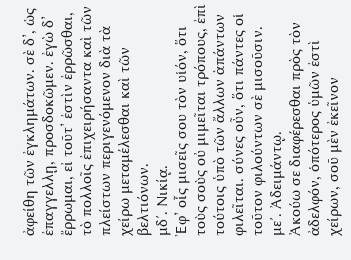ἀφείθη τῶν ἐγκλημάτων. σὲ δ’, ὡς ἐπαγγελλῃ, προσδοκῶμεν. ἐγὼ δ’ ἔρρωμαι, εἰ τοῦτ’ ἐστὶν ἐρρῶσθαι, τὸ πολλοῖς ἐπιχειρήσαντα καὶ τῶν πλείστων περιγενόμενον διὰ τὰ χείρω μεταμέλεσθαι καὶ τῶν βελτιόνων.
μδ′. Νικίᾳ.
Ἐφ’ οἷς μισεῖς σου τὸν υἱόν, ὅτι τοὺς σοὺς οὐ μιμεῖται τρόπους, ἐπὶ τούτοις ὑπὸ τῶν ἄλλων ἁπάντων φιλεῖται. σύνες οὖν, ὅτι πάντες οἱ τοῦτον φιλούντων σὲ μισοῦσιν.
με′. Ἀδειμάντῳ.
Ἀκούω σε διαφέρεσθαι πρὸς τὸν ἀδελφόν, ὁπότερος ὑμῶν ἐστὶ χείρων, σοῦ μὲν ἐκεῖνον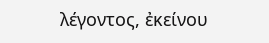λέγοντος, ἐκείνου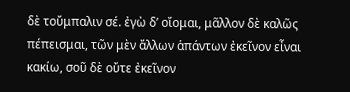δὲ τοὔμπαλιν σέ. ἐγὼ δ’ οἴομαι, μᾶλλον δὲ καλῶς πέπεισμαι, τῶν μὲν ἄλλων ἁπάντων ἐκεῖνον εἶναι κακίω, σοῦ δὲ οὔτε ἐκεῖνον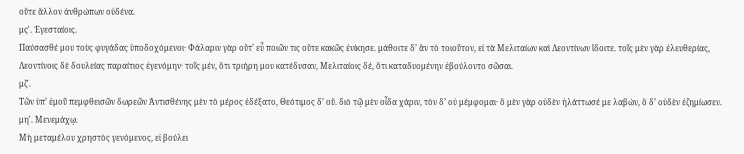οὔτε ἄλλον ἀνθρώπων οὐδένα.
μϛ′. Ἐγεσταίοις.
Παύσασθέ μου τοὺς φυγάδας ὑποδοχόμενοι· Φάλαριν γὰρ οὔτ’ εὖ ποιῶν τις οὔτε κακῶς ἐνίκησε. μάθοιτε δ’ ἂν τὸ τοιοῦτον, εἰ τὰ Μελιταίων καὶ Λεοντίνων ἴδοιτε. τοῖς μὲν γὰρ ἐλευθερίας, Λεοντίνοις δὲ δουλείας παραίτιος ἐγενόμην· τοῖς μέν, ὅτι τριήρη μου κατέδυσαν, Μελιταίοις δέ, ὅτι καταδυομένην ἐβούλοντο σῶσαι.
μζ′.
Τῶν ὑπ’ ἐμοῦ πεμφθεισῶν δωρεῶν Ἀντισθένης μὲν τὸ μέρος ἐδέξατο, Θεότιμος δ’ οὔ. διὸ τῷ μὲν οἶδα χάριν, τὸν δ’ οὐ μέμφομαι· ὃ μὲν γὰρ οὐδὲν ἠλάττωσέ με λαβών, ὃ δ’ οὐδὲν ἐζημίωσεν.
μη′. Μενεμάχῳ.
Μὴ μεταμέλου χρηστὸς γενόμενος, εἰ βούλει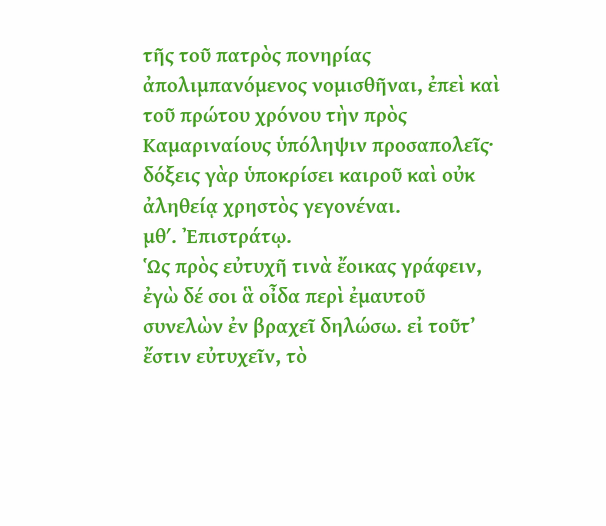τῆς τοῦ πατρὸς πονηρίας ἀπολιμπανόμενος νομισθῆναι, ἐπεὶ καὶ τοῦ πρώτου χρόνου τὴν πρὸς Καμαριναίους ὑπόληψιν προσαπολεῖς· δόξεις γὰρ ὑποκρίσει καιροῦ καὶ οὐκ ἀληθείᾳ χρηστὸς γεγονέναι.
μθ′. Ἐπιστράτῳ.
Ὡς πρὸς εὐτυχῆ τινὰ ἔοικας γράφειν, ἐγὼ δέ σοι ἃ οἶδα περὶ ἐμαυτοῦ συνελὼν ἐν βραχεῖ δηλώσω. εἰ τοῦτ’ ἔστιν εὐτυχεῖν, τὸ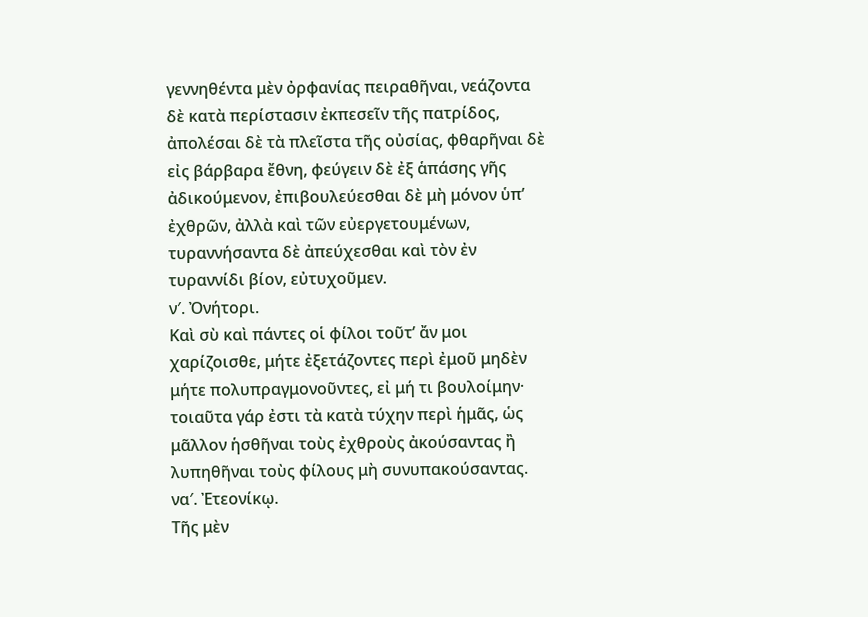γεννηθέντα μὲν ὀρφανίας πειραθῆναι, νεάζοντα δὲ κατὰ περίστασιν ἐκπεσεῖν τῆς πατρίδος, ἀπολέσαι δὲ τὰ πλεῖστα τῆς οὐσίας, φθαρῆναι δὲ εἰς βάρβαρα ἔθνη, φεύγειν δὲ ἐξ ἁπάσης γῆς ἀδικούμενον, ἐπιβουλεύεσθαι δὲ μὴ μόνον ὑπ’ ἐχθρῶν, ἀλλὰ καὶ τῶν εὐεργετουμένων, τυραννήσαντα δὲ ἀπεύχεσθαι καὶ τὸν ἐν τυραννίδι βίον, εὐτυχοῦμεν.
ν′. Ὀνήτορι.
Καὶ σὺ καὶ πάντες οἱ φίλοι τοῦτ’ ἄν μοι χαρίζοισθε, μήτε ἐξετάζοντες περὶ ἐμοῦ μηδὲν μήτε πολυπραγμονοῦντες, εἰ μή τι βουλοίμην· τοιαῦτα γάρ ἐστι τὰ κατὰ τύχην περὶ ἡμᾶς, ὡς μᾶλλον ἡσθῆναι τοὺς ἐχθροὺς ἀκούσαντας ἢ λυπηθῆναι τοὺς φίλους μὴ συνυπακούσαντας.
να′. Ἐτεονίκῳ.
Τῆς μὲν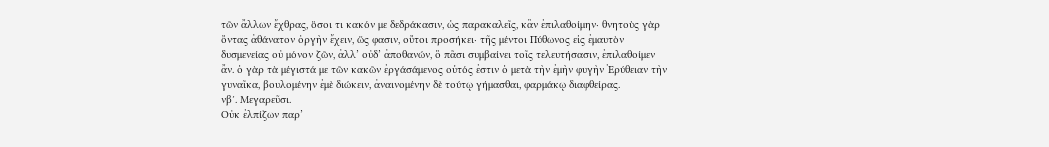τῶν ἄλλων ἔχθρας, ὅσοι τι κακόν με δεδράκασιν, ὡς παρακαλεῖς, κἂν ἐπιλαθοίμην· θνητοὺς γὰρ ὄντας ἀθάνατον ὀργὴν ἔχειν, ὥς φασιν, οὔτοι προσήκει· τῆς μέντοι Πύθωνος εἰς ἐμαυτὸν δυσμενείας οὐ μόνον ζῶν, ἀλλ’ οὐδ’ ἀποθανών, ὃ πᾶσι συμβαίνει τοῖς τελευτήσασιν, ἐπιλαθοίμεν ἄν. ὁ γὰρ τὰ μέγιστά με τῶν κακῶν ἐργάσάμενος οὑτός ἐστιν ὁ μετὰ τὴν ἐμὴν φυγὴν Ἐρύθειαν τὴν γυναῖκα, βουλομένην ἐμὲ διώκειν, ἀναινομένην δὲ τούτῳ γήμασθαι, φαρμάκῳ διαφθείρας.
νβ′. Μεγαρεῦσι.
Οὐκ ἐλπίζων παρ’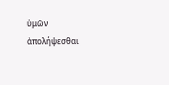ὑμῶν ἀπολήψεσθαι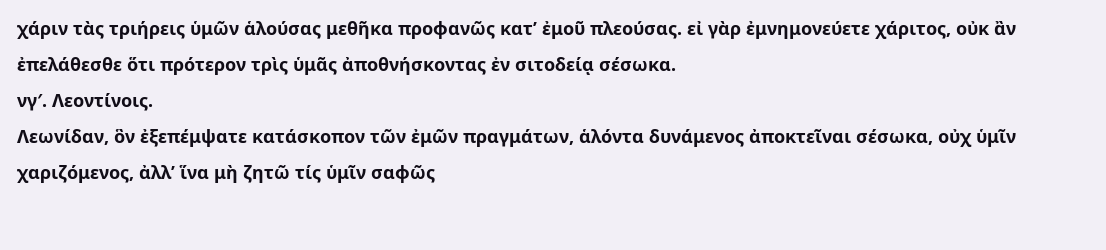χάριν τὰς τριήρεις ὑμῶν ἁλούσας μεθῆκα προφανῶς κατ’ ἐμοῦ πλεούσας. εἰ γὰρ ἐμνημονεύετε χάριτος, οὐκ ἂν ἐπελάθεσθε ὅτι πρότερον τρὶς ὑμᾶς ἀποθνήσκοντας ἐν σιτοδείᾳ σέσωκα.
νγ′. Λεοντίνοις.
Λεωνίδαν, ὃν ἐξεπέμψατε κατάσκοπον τῶν ἐμῶν πραγμάτων, ἁλόντα δυνάμενος ἀποκτεῖναι σέσωκα, οὐχ ὑμῖν χαριζόμενος, ἀλλ’ ἵνα μὴ ζητῶ τίς ὑμῖν σαφῶς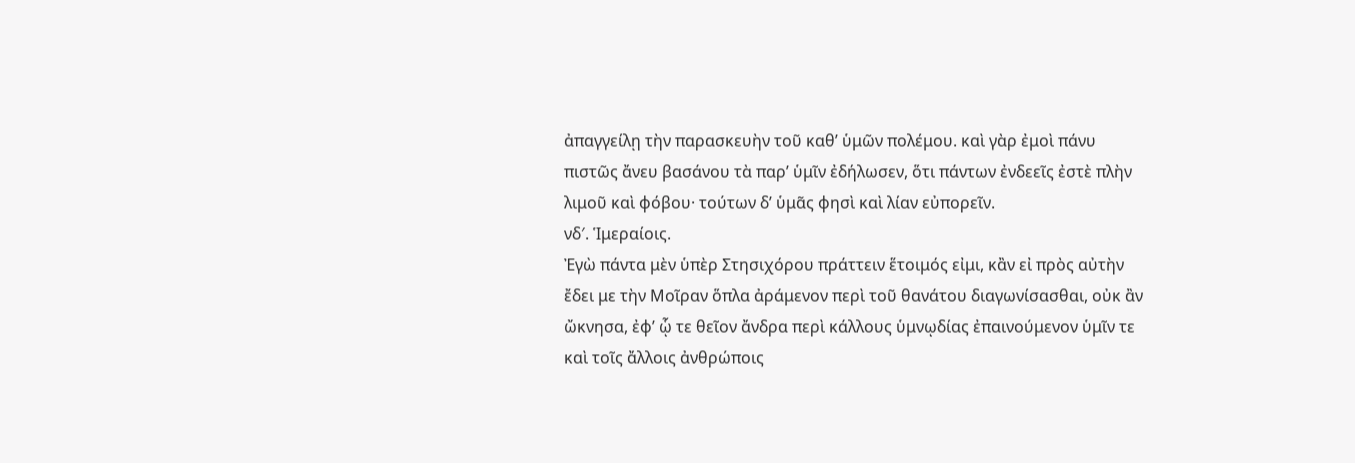ἀπαγγείλῃ τὴν παρασκευὴν τοῦ καθ’ ὑμῶν πολέμου. καὶ γὰρ ἐμοὶ πάνυ πιστῶς ἄνευ βασάνου τὰ παρ’ ὑμῖν ἐδήλωσεν, ὅτι πάντων ἐνδεεῖς ἐστὲ πλὴν λιμοῦ καὶ φόβου· τούτων δ’ ὑμᾶς φησὶ καὶ λίαν εὐπορεῖν.
νδ′. Ἱμεραίοις.
Ἐγὼ πάντα μὲν ὑπὲρ Στησιχόρου πράττειν ἕτοιμός εἰμι, κἂν εἰ πρὸς αὐτὴν ἔδει με τὴν Μοῖραν ὅπλα ἀράμενον περὶ τοῦ θανάτου διαγωνίσασθαι, οὐκ ἂν ὤκνησα, ἐφ’ ᾧ τε θεῖον ἄνδρα περὶ κάλλους ὑμνῳδίας ἐπαινούμενον ὑμῖν τε καὶ τοῖς ἄλλοις ἀνθρώποις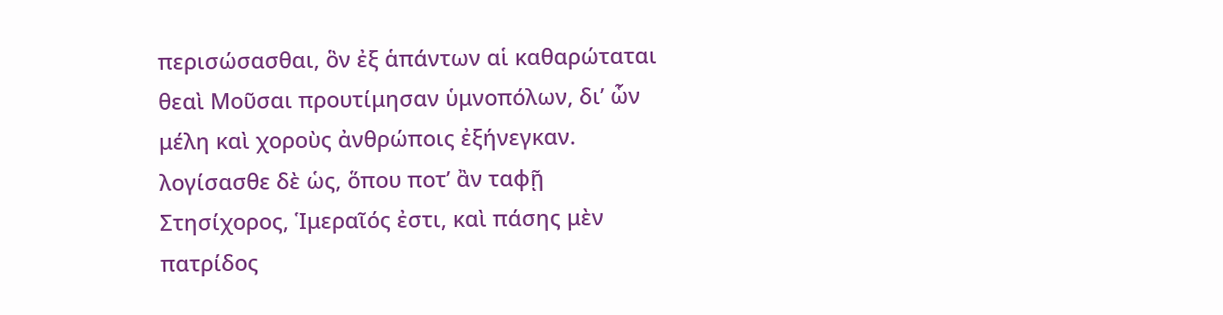περισώσασθαι, ὃν ἐξ ἁπάντων αἱ καθαρώταται θεαὶ Μοῦσαι προυτίμησαν ὑμνοπόλων, δι’ ὧν μέλη καὶ χοροὺς ἀνθρώποις ἐξήνεγκαν. λογίσασθε δὲ ὡς, ὅπου ποτ’ ἂν ταφῇ Στησίχορος, Ἱμεραῖός ἐστι, καὶ πάσης μὲν πατρίδος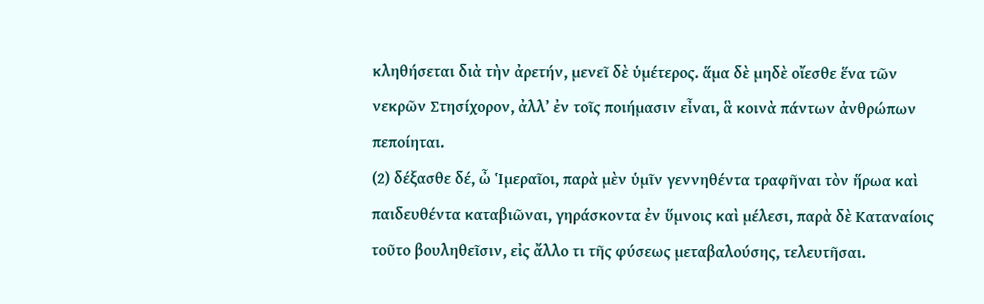κληθήσεται διὰ τὴν ἀρετήν, μενεῖ δὲ ὑμέτερος. ἅμα δὲ μηδὲ οἴεσθε ἕνα τῶν νεκρῶν Στησίχορον, ἀλλ’ ἐν τοῖς ποιήμασιν εἶναι, ἃ κοινὰ πάντων ἀνθρώπων πεποίηται.
(2) δέξασθε δέ, ὦ Ἱμεραῖοι, παρὰ μὲν ὑμῖν γεννηθέντα τραφῆναι τὸν ἥρωα καὶ παιδευθέντα καταβιῶναι, γηράσκοντα ἐν ὕμνοις καὶ μέλεσι, παρὰ δὲ Καταναίοις τοῦτο βουληθεῖσιν, εἰς ἄλλο τι τῆς φύσεως μεταβαλούσης, τελευτῆσαι.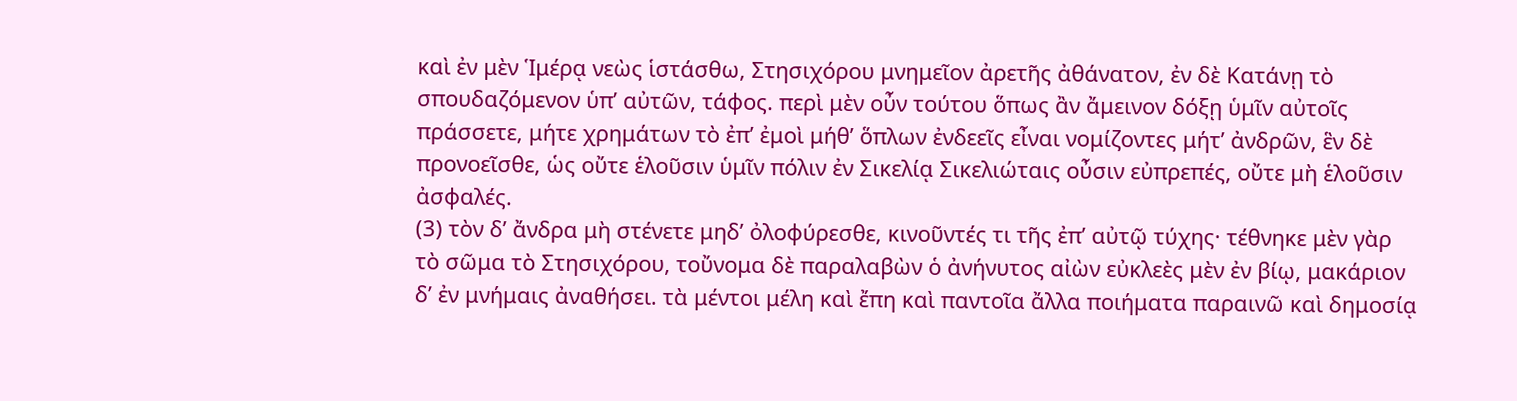καὶ ἐν μὲν Ἱμέρᾳ νεὼς ἱστάσθω, Στησιχόρου μνημεῖον ἀρετῆς ἀθάνατον, ἐν δὲ Κατάνῃ τὸ σπουδαζόμενον ὑπ’ αὐτῶν, τάφος. περὶ μὲν οὖν τούτου ὅπως ἂν ἄμεινον δόξῃ ὑμῖν αὐτοῖς πράσσετε, μήτε χρημάτων τὸ ἐπ’ ἐμοὶ μήθ’ ὅπλων ἐνδεεῖς εἶναι νομίζοντες μήτ’ ἀνδρῶν, ἓν δὲ προνοεῖσθε, ὡς οὔτε ἑλοῦσιν ὑμῖν πόλιν ἐν Σικελίᾳ Σικελιώταις οὖσιν εὐπρεπές, οὔτε μὴ ἑλοῦσιν ἀσφαλές.
(3) τὸν δ’ ἄνδρα μὴ στένετε μηδ’ ὀλοφύρεσθε, κινοῦντές τι τῆς ἐπ’ αὐτῷ τύχης· τέθνηκε μὲν γὰρ τὸ σῶμα τὸ Στησιχόρου, τοὔνομα δὲ παραλαβὼν ὁ ἀνήνυτος αἰὼν εὐκλεὲς μὲν ἐν βίῳ, μακάριον δ’ ἐν μνήμαις ἀναθήσει. τὰ μέντοι μέλη καὶ ἔπη καὶ παντοῖα ἄλλα ποιήματα παραινῶ καὶ δημοσίᾳ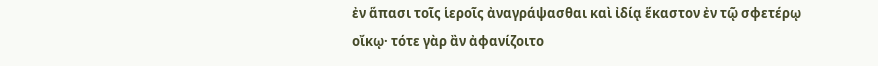ἐν ἅπασι τοῖς ἱεροῖς ἀναγράψασθαι καὶ ἰδίᾳ ἕκαστον ἐν τῷ σφετέρῳ οἴκῳ· τότε γὰρ ἂν ἀφανίζοιτο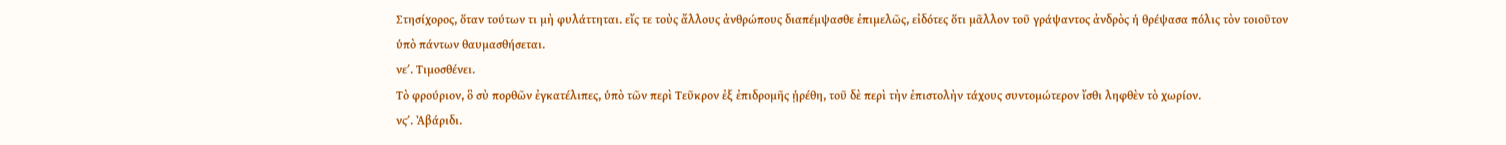Στησίχορος, ὅταν τούτων τι μὴ φυλάττηται. εἴς τε τοὺς ἄλλους ἀνθρώπους διαπέμψασθε ἐπιμελῶς, εἰδότες ὅτι μᾶλλον τοῦ γράψαντος ἀνδρὸς ἡ θρέψασα πόλις τὸν τοιοῦτον ὑπὸ πάντων θαυμασθήσεται.
νε′. Τιμοσθένει.
Τὸ φρούριον, ὃ σὺ πορθῶν ἐγκατέλιπες, ὑπὸ τῶν περὶ Τεῦκρον ἐξ ἐπιδρομῆς ᾑρέθη, τοῦ δὲ περὶ τὴν ἐπιστολὴν τάχους συντομώτερον ἴσθι ληφθὲν τὸ χωρίον.
νς′. Ἀβάριδι.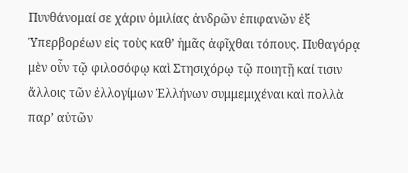Πυνθάνομαί σε χάριν ὁμιλίας ἀνδρῶν ἐπιφανῶν ἐξ Ὑπερβορέων εἰς τοὺς καθ’ ἡμᾶς ἀφῖχθαι τόπους. Πυθαγόρᾳ μὲν οὖν τῷ φιλοσόφῳ καὶ Στησιχόρῳ τῷ ποιητῇ καί τισιν ἄλλοις τῶν ἐλλογίμων Ἑλλήνων συμμεμιχέναι καὶ πολλὰ παρ’ αὐτῶν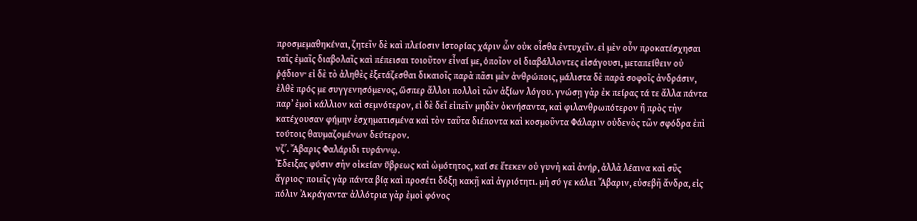προσμεμαθηκέναι, ζητεῖν δὲ καὶ πλείοσιν ἱστορίας χάριν ὧν οὐκ οἶσθα ἐντυχεῖν. εἰ μὲν οὖν προκατέσχησαι ταῖς ἐμαῖς διαβολαῖς καὶ πέπεισαι τοιοῦτον εἶναί με, ὁποῖον οἱ διαβάλλοντες εἰσάγουσι, μεταπείθειν οὐ ῥᾴδιον· εἰ δὲ τὸ ἀληθὲς ἐξετάζεσθαι δικαιοῖς παρὰ πᾶσι μὲν ἀνθρώποις, μάλιστα δὲ παρὰ σοφοῖς ἀνδράσιν, ἐλθὲ πρός με συγγενησόμενος, ὥσπερ ἄλλοι πολλοὶ τῶν ἀξίων λόγου. γνώσῃ γὰρ ἐκ πείρας τά τε ἄλλα πάντα παρ’ ἐμοὶ κάλλιον καὶ σεμνότερον, εἰ δὲ δεῖ εἰπεῖν μηδὲν ὀκνήσαντα, καὶ φιλανθρωπότερον ἢ πρὸς τὴν κατέχουσαν φήμην ἐσχηματισμένα καὶ τὸν ταῦτα διέποντα καὶ κοσμοῦντα Φάλαριν οὐδενὸς τῶν σφόδρα ἐπὶ τούτοις θαυμαζομένων δεύτερον.
νζ′. Ἄβαρις Φαλάριδι τυράννῳ.
Ἐδειξας φύσιν σὴν οἰκείαν ὕβρεως καὶ ὠμότητος, καί σε ἔτεκεν οὐ γυνὴ καὶ ἀνήρ, ἀλλὰ λέαινα καὶ σῦς ἄγριος· ποιεῖς γὰρ πάντα βίᾳ καὶ προσέτι δόξῃ κακῇ καὶ ἀγριότητι. μὴ σύ γε κάλει Ἄβαριν, εὐσεβῆ ἄνδρα, εἰς πόλιν Ἀκράγαντα· ἀλλότρια γὰρ ἐμοὶ φόνος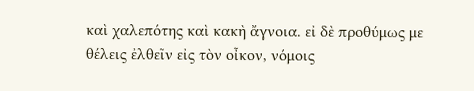καὶ χαλεπότης καὶ κακὴ ἄγνοια. εἰ δὲ προθύμως με θέλεις ἐλθεῖν εἰς τὸν οἶκον, νόμοις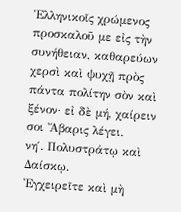Ἑλληνικοῖς χρώμενος προσκαλοῦ με εἰς τὴν συνήθειαν, καθαρεύων χερσὶ καὶ ψυχῇ πρὸς πάντα πολίτην σὸν καὶ ξένον· εἰ δὲ μή, χαίρειν σοι Ἄβαρις λέγει.
νη′. Πολυστράτῳ καὶ Δαίσκῳ.
Ἐγχειρεῖτε καὶ μὴ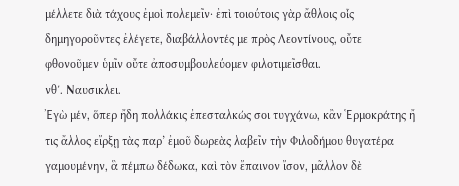μέλλετε διὰ τάχους ἐμοὶ πολεμεῖν· ἐπὶ τοιούτοις γὰρ ἄθλοις οἷς δημηγοροῦντες ἐλέγετε, διαβάλλοντές με πρὸς Λεοντίνους, οὔτε φθονοῦμεν ὑμῖν οὔτε ἀποσυμβουλεύομεν φιλοτιμεῖσθαι.
νθ′. Ναυσικλει.
Ἐγὼ μέν, ὅπερ ἤδη πολλάκις ἐπεσταλκώς σοι τυγχάνω, κἂν Ἑρμοκράτης ἤ τις ἄλλος εἴρξῃ τὰς παρ’ ἐμοῦ δωρεὰς λαβεῖν τὴν Φιλοδήμου θυγατέρα γαμουμένην, ἃ πέμπω δέδωκα, καὶ τὸν ἔπαινον ἴσον, μᾶλλον δὲ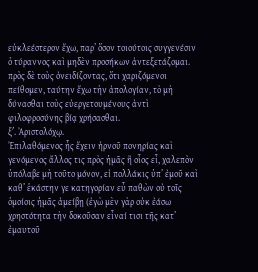εὐκλεέστερον ἔχω, παρ’ ὅσον τοιούτοις συγγενέσιν ὁ τύραννος καὶ μηδὲν προσήκων ἀντεξετάζομαι. πρὸς δὲ τοὺς ὀνειδίζοντας, ὅτι χαριζόμενοι πείθομεν, ταύτην ἔχω τὴν ἀπολογίαν, τὸ μὴ δύνασθαι τοὺς εὐεργετουμένους ἀντὶ φιλοφροσύνης βίᾳ χρήσασθαι.
ξ′. Ἀριστολόχῳ.
Ἐπιλαθόμενος ἧς ἔχειν ἠρνοῦ πονηρίας καὶ γενόμενος ἄλλος τις πρὸς ἡμᾶς ἢ οἷος εἶ, χαλεπὸν ὑπόλαβε μὴ τοῦτο μόνον, εἰ πολλάκις ὑπ’ ἐμοῦ καὶ καθ’ ἑκάστην γε κατηγορίαν εὖ παθὼν οὐ τοῖς ὁμοίοις ἡμᾶς ἀμείβῃ (ἐγὼ μὲν γὰρ οὐκ ἐάσω χρηστότητα τὴν δοκοῦσαν εἶναί τισι τῆς κατ’ ἐμαυτοῦ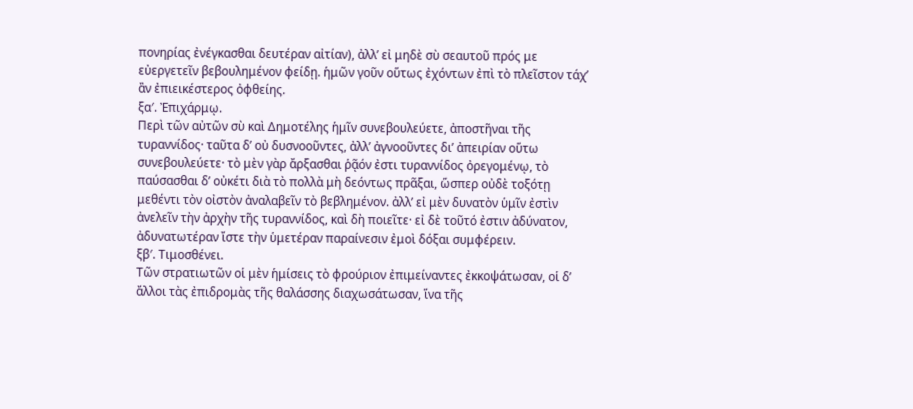πονηρίας ἐνέγκασθαι δευτέραν αἰτίαν), ἀλλ’ εἰ μηδὲ σὺ σεαυτοῦ πρός με εὐεργετεῖν βεβουλημένον φείδῃ. ἡμῶν γοῦν οὕτως ἐχόντων ἐπὶ τὸ πλεῖστον τάχ’ ἂν ἐπιεικέστερος ὀφθείης.
ξα′. Ἐπιχάρμῳ.
Περὶ τῶν αὐτῶν σὺ καὶ Δημοτέλης ἡμῖν συνεβουλεύετε, ἀποστῆναι τῆς τυραννίδος· ταῦτα δ’ οὐ δυσνοοῦντες, ἀλλ’ ἀγνοοῦντες δι’ ἀπειρίαν οὕτω συνεβουλεύετε· τὸ μὲν γὰρ ἄρξασθαι ῥᾷόν ἐστι τυραννίδος ὀρεγομένῳ, τὸ παύσασθαι δ’ οὐκέτι διὰ τὸ πολλὰ μὴ δεόντως πρᾶξαι, ὥσπερ οὐδὲ τοξότῃ μεθέντι τὸν οἰστὸν ἀναλαβεῖν τὸ βεβλημένον. ἀλλ’ εἰ μὲν δυνατὸν ὑμῖν ἐστὶν ἀνελεῖν τὴν ἀρχὴν τῆς τυραννίδος, καὶ δὴ ποιεῖτε· εἰ δὲ τοῦτό ἐστιν ἀδύνατον, ἀδυνατωτέραν ἴστε τὴν ὑμετέραν παραίνεσιν ἐμοὶ δόξαι συμφέρειν.
ξβ′. Τιμοσθένει.
Τῶν στρατιωτῶν οἱ μὲν ἡμίσεις τὸ φρούριον ἐπιμείναντες ἐκκοψάτωσαν, οἱ δ’ ἄλλοι τὰς ἐπιδρομὰς τῆς θαλάσσης διαχωσάτωσαν, ἵνα τῆς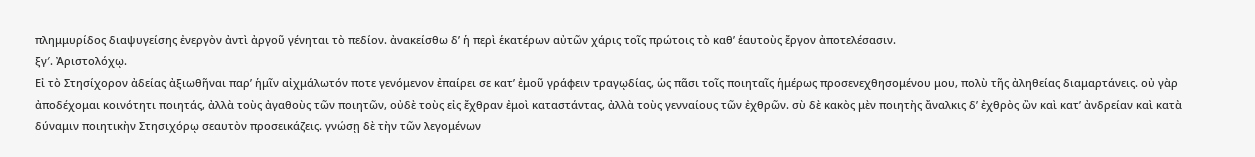πλημμυρίδος διαψυγείσης ἐνεργὸν ἀντὶ ἀργοῦ γένηται τὸ πεδίον. ἀνακείσθω δ’ ἡ περὶ ἑκατέρων αὐτῶν χάρις τοῖς πρώτοις τὸ καθ’ ἑαυτοὺς ἔργον ἀποτελέσασιν.
ξγ′. Ἀριστολόχῳ.
Εἰ τὸ Στησίχορον ἀδείας ἀξιωθῆναι παρ’ ἡμῖν αἰχμάλωτόν ποτε γενόμενον ἐπαίρει σε κατ’ ἐμοῦ γράφειν τραγῳδίας, ὡς πᾶσι τοῖς ποιηταῖς ἡμέρως προσενεχθησομένου μου, πολὺ τῆς ἀληθείας διαμαρτάνεις. οὐ γὰρ ἀποδέχομαι κοινότητι ποιητάς, ἀλλὰ τοὺς ἀγαθοὺς τῶν ποιητῶν, οὐδὲ τοὺς εἰς ἔχθραν ἐμοὶ καταστάντας, ἀλλὰ τοὺς γενναίους τῶν ἐχθρῶν. σὺ δὲ κακὸς μὲν ποιητὴς ἄναλκις δ’ ἐχθρὸς ὢν καὶ κατ’ ἀνδρείαν καὶ κατὰ δύναμιν ποιητικὴν Στησιχόρῳ σεαυτὸν προσεικάζεις. γνώσῃ δὲ τὴν τῶν λεγομένων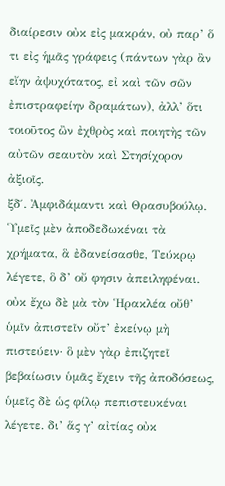διαίρεσιν οὐκ εἰς μακράν, οὐ παρ’ ὅ τι εἰς ἡμᾶς γράφεις (πάντων γὰρ ἂν εἴην ἀψυχότατος, εἰ καὶ τῶν σῶν ἐπιστραφείην δραμάτων), ἀλλ’ ὅτι τοιοῦτος ὢν ἐχθρὸς καὶ ποιητὴς τῶν αὐτῶν σεαυτὸν καὶ Στησίχορον ἀξιοῖς.
ξδ′. Ἀμφιδάμαντι καὶ Θρασυβούλῳ.
Ὑμεῖς μὲν ἀποδεδωκέναι τὰ χρήματα, ἃ ἐδανείσασθε, Τεύκρῳ λέγετε, ὃ δ’ οὔ φησιν ἀπειληφέναι. οὐκ ἔχω δὲ μὰ τὸν Ἡρακλέα οὔθ’ ὑμῖν ἀπιστεῖν οὔτ’ ἐκείνῳ μὴ πιστεύειν· ὃ μὲν γὰρ ἐπιζητεῖ βεβαίωσιν ὑμᾶς ἔχειν τῆς ἀποδόσεως, ὑμεῖς δὲ ὡς φίλῳ πεπιστευκέναι λέγετε. δι’ ἅς γ’ αἰτίας οὐκ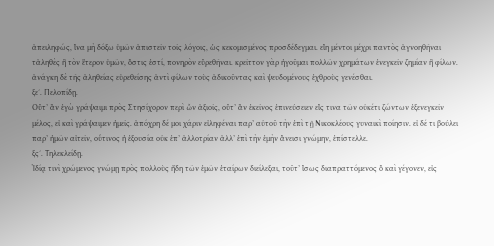ἀπειληφώς, ἵνα μὴ δόξω ὑμῶν ἀπιστεῖν τοῖς λόγοις, ὡς κεκομισμένος προσδέδεγμαι. εἴη μέντοι μέχρι παντὸς ἀγνοηθῆναι τἀληθὲς ἢ τὸν ἕτερον ὑμῶν, ὅστις ἐστί, πονηρὸν εὔρεθῆναι. κρεῖττον γὰρ ἡγοῦμαι πολλῶν χρημάτων ἐνεγκεῖν ζημίαν ἢ φίλων. ἀνάγκη δὲ τῆς ἀληθείας εὑρεθείσης ἀντὶ φίλων τοὺς ἀδικοῦντας καὶ ψευδομένους ἐχθροὺς γενέσθαι.
ξε′. Πελοπίδῃ.
Οὔτ’ ἂν ἐγὼ γράψαιμι πρὸς Στησίχορον περὶ ὧν ἀξιοῖς, οὔτ’ ἂν ἐκεῖνος ἐπινεύσειεν εἴς τινα τῶν οὐκέτι ζώντων ἐξενεγκεῖν μέλος, εἰ καὶ γράψαιμεν ἡμεῖς. ἀπόχρη δέ μοι χάριν εἰληφέναι παρ’ αὐτοῦ τὴν ἐπὶ τῇ Νικοκλέους γυναικὶ ποίησιν. εἰ δέ τι βούλει παρ’ ἡμῶν αἰτεῖν, οὗτινος ἡ ἐξουσία οὐκ ἐπ’ ἀλλοτρίαν ἀλλ’ ἐπὶ τὴν ἐμὴν ἄνεισι γνώμην, ἐπίστελλε.
ξς′. Τηλεκλείδῃ.
Ἰδίᾳ τινὶ χρώμενος γνώμῃ πρὸς πολλοὺς ἤδη τῶν ἐμῶν ἑταίρων διείλεξαι, τοῦτ’ ἴσως διαπραττόμενος ὃ καὶ γέγονεν, εἰς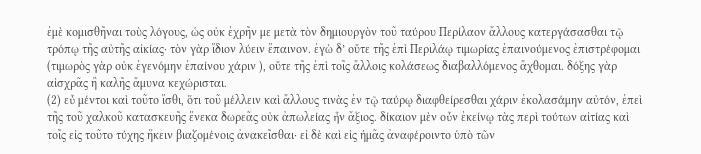ἐμὲ κομισθῆναι τοὺς λόγους, ὡς οὐκ ἐχρῆν με μετὰ τὸν δημιουργὸν τοῦ ταύρου Περίλαον ἄλλους κατεργάσασθαι τῷ τρόπῳ τῆς αὐτῆς αἰκίας· τὸν γὰρ ἴδιον λύειν ἔπαινον. ἐγὼ δ’ οὔτε τῆς ἐπὶ Περιλάῳ τιμωρίας ἐπαινούμενος ἐπιστρέφομαι (τιμωρὸς γὰρ οὐκ ἐγενόμην ἐπαίνου χάριν ), οὔτε τῆς ἐπὶ τοῖς ἄλλοις κολάσεως διαβαλλόμενος ἄχθομαι. δόξης γὰρ αἰσχρᾶς ἢ καλῆς ἄμυνα κεχώρισται.
(2) εὖ μέντοι καὶ τοῦτο ἴσθι, ὅτι τοῦ μέλλειν καὶ ἄλλους τινὰς ἐν τῷ ταύρῳ διαφθείρεσθαι χάριν ἐκολασάμην αὐτόν, ἐπεὶ τῆς τοῦ χαλκοῦ κατασκευῆς ἕνεκα δωρεᾶς οὐκ ἀπωλείας ἦν ἄξιος. δίκαιον μὲν οὖν ἐκείνῳ τὰς περὶ τούτων αἰτίας καὶ τοῖς εἰς τοῦτο τύχης ἥκειν βιαζομένοις ἀνακεῖσθαι· εἰ δὲ καὶ εἰς ἡμᾶς ἀναφέροιντο ὑπὸ τῶν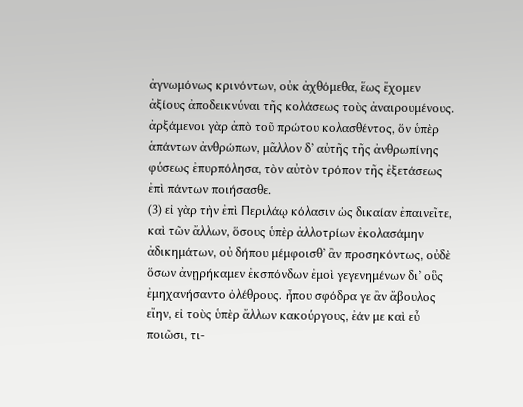ἀγνωμόνως κρινόντων, οὐκ ἀχθόμεθα, ἕως ἔχομεν ἀξίους ἀποδεικνύναι τῆς κολάσεως τοὺς ἀναιρουμένους. ἀρξάμενοι γὰρ ἀπὸ τοῦ πρώτου κολασθέντος, ὅν ὑπὲρ ἁπάντων ἀνθρώπων, μᾶλλον δ’ αὐτῆς τῆς ἀνθρωπίνης φύσεως ἐπυρπόλησα, τὸν αὐτὸν τρόπον τῆς ἐξετάσεως ἐπὶ πάντων ποιήσασθε.
(3) εἰ γὰρ τὴν ἐπὶ Περιλάῳ κόλασιν ὡς δικαίαν ἐπαινεῖτε, καὶ τῶν ἄλλων, ὅσους ὑπὲρ ἀλλοτρίων ἐκολασάμην ἀδικημάτων, οὐ δήπου μέμφοισθ’ ἂν προσηκόντως, οὐδὲ ὅσων ἀνῃρήκαμεν ἐκσπόνδων ἐμοὶ γεγενημένων δι’ οὓς ἐμηχανήσαντο ὀλέθρους. ἦπου σφόδρα γε ἂν ἄβουλος εἴην, εἰ τοὺς ὑπὲρ ἄλλων κακούργους, ἐάν με καὶ εὖ ποιῶσι, τι-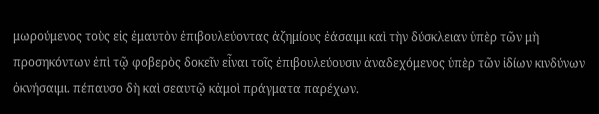μωρούμενος τοὺς εἰς ἐμαυτὸν ἐπιβουλεύοντας ἀζημίους ἐάσαιμι καὶ τὴν δύσκλειαν ὑπὲρ τῶν μὴ προσηκόντων ἐπὶ τῷ φοβερὸς δοκεῖν εἶναι τοῖς ἐπιβουλεύουσιν ἀναδεχόμενος ὑπὲρ τῶν ἰδίων κινδύνων ὀκνήσαιμι. πέπαυσο δὴ καὶ σεαυτῷ κἀμοὶ πράγματα παρέχων.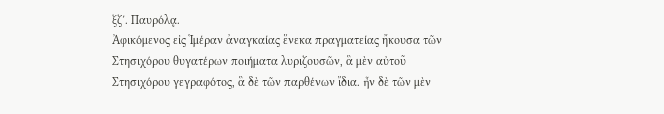ξζ′. Παυρόλᾳ.
Ἀφικόμενος εἰς Ἱμέραν ἀναγκαίας ἕνεκα πραγματείας ἤκουσα τῶν Στησιχόρου θυγατέρων ποιήματα λυριζουσῶν, ἃ μὲν αὐτοῦ Στησιχόρου γεγραφότος, ἃ δὲ τῶν παρθένων ἴδια. ἦν δὲ τῶν μὲν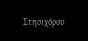Στησιχόρου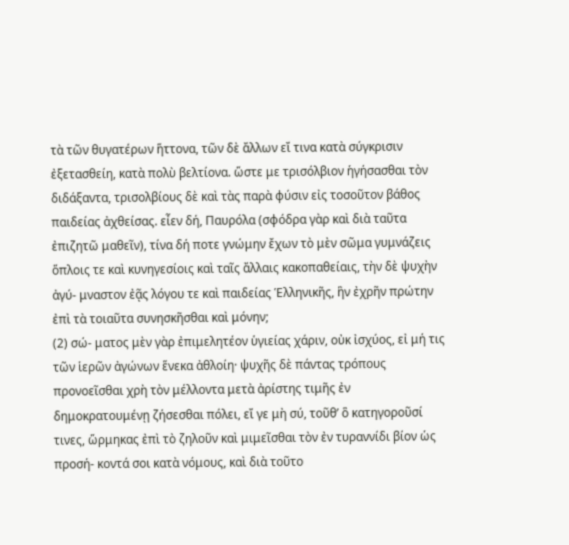τὰ τῶν θυγατέρων ἥττονα, τῶν δὲ ἄλλων εἴ τινα κατὰ σύγκρισιν ἐξετασθείη, κατὰ πολὺ βελτίονα. ὥστε με τρισόλβιον ἡγήσασθαι τὸν διδάξαντα, τρισολβίους δὲ καὶ τὰς παρὰ φύσιν εἰς τοσοῦτον βάθος παιδείας ἀχθείσας. εἶεν δή, Παυρόλα (σφόδρα γὰρ καὶ διὰ ταῦτα ἐπιζητῶ μαθεῖν), τίνα δή ποτε γνώμην ἔχων τὸ μὲν σῶμα γυμνάζεις ὅπλοις τε καὶ κυνηγεσίοις καὶ ταῖς ἄλλαις κακοπαθείαις, τὴν δὲ ψυχὴν ἀγύ- μναστον ἐᾷς λόγου τε καὶ παιδείας Ἑλληνικῆς, ἣν ἐχρῆν πρώτην ἐπὶ τὰ τοιαῦτα συνησκῆσθαι καὶ μόνην;
(2) σώ- ματος μὲν γὰρ ἐπιμελητέον ὑγιείας χάριν, οὐκ ἰσχύος, εἰ μή τις τῶν ἱερῶν ἀγώνων ἕνεκα ἀθλοίη· ψυχῆς δὲ πάντας τρόπους προνοεῖσθαι χρὴ τὸν μέλλοντα μετὰ ἀρίστης τιμῆς ἐν δημοκρατουμένῃ ζήσεσθαι πόλει, εἴ γε μὴ σύ, τοῦθ’ ὃ κατηγοροῦσί τινες, ὥρμηκας ἐπὶ τὸ ζηλοῦν καὶ μιμεῖσθαι τὸν ἐν τυραννίδι βίον ὡς προσή- κοντά σοι κατὰ νόμους, καὶ διὰ τοῦτο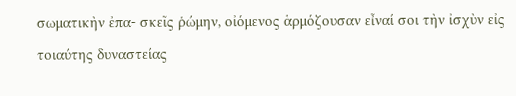σωματικὴν ἐπα- σκεῖς ῥώμην, οἰόμενος ἁρμόζουσαν εἶναί σοι τὴν ἰσχὺν εἰς τοιαύτης δυναστείας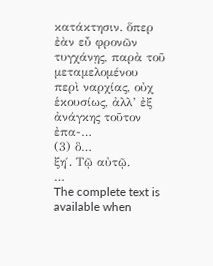κατάκτησιν. ὅπερ ἐὰν εὖ φρονῶν τυγχάνῃς, παρὰ τοῦ μεταμελομένου περὶ ναρχίας, οὐχ ἑκουσίως, ἀλλ’ ἐξ ἀνάγκης τοῦτον ἐπα-…
(3) ὃ…
ξη′. Τῷ αὐτῷ.
…
The complete text is available when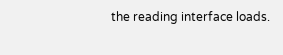the reading interface loads.